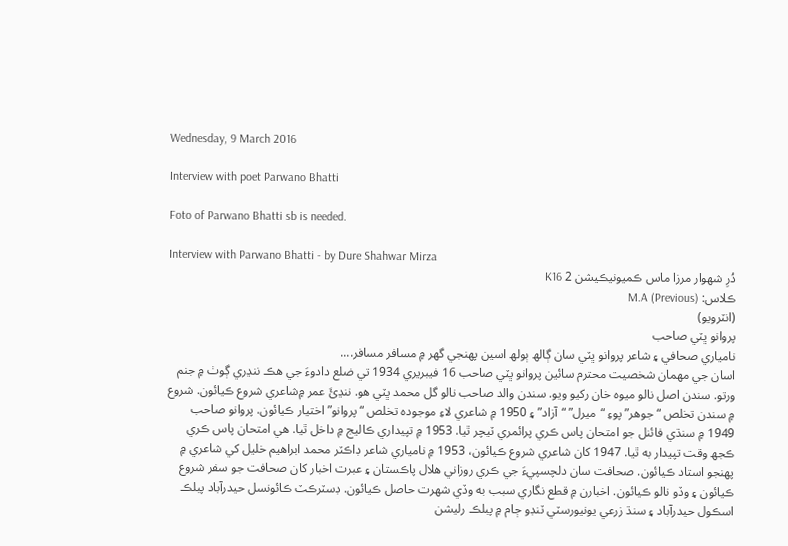Wednesday, 9 March 2016

Interview with poet Parwano Bhatti

Foto of Parwano Bhatti sb is needed.

Interview with Parwano Bhatti - by Dure Shahwar Mirza
دُرِ شھوار مرزا ماس ڪميونيڪيشن 2 K16
ڪلاس: M.A (Previous)
(انٽرويو)
پروانو ڀٽي صاحب
نامياري صحافي ۽ شاعر پروانو ڀٽي سان ڳالھ ٻولھ اسين پھنجي گھر ۾ مسافر مسافر....
اسان جي مھمان شخصيت محترم سائين پروانو ڀٽي صاحب 16 فيبريري 1934 تي ضلع دادوءَ جي هڪ ننڍري ڳوٺ ۾ جنم ورتو. سندن اصل نالو ميوه خان رکيو ويو. سندن والد صاحب نالو گل محمد ڀٽي هو. ننڍئَ عمر ۾شاعري شروع ڪيائون. شروع ۾ سندن تخلص “جوهر” پوءِ “ميرل” “آزاد” ۽ 1950 ۾ شاعري لاءِ موجوده تخلص “پروانو” اختيار ڪيائون. پروانو صاحب 1949 ۾ سنڌي فائنل جو امتحان پاس ڪري پرائمري ٽيچر ٿيا. 1953 ۾ تپيداري ڪاليج ۾ داخل ٿيا. هي امتحان پاس ڪري ڪجھ وقت تپيدار به ٿيا. 1947 کان شاعري شروع ڪيائون، 1953 ۾ نامياري شاعر ڊاڪٽر محمد ابراهيم خليل کي شاعري ۾ پهنجو استاد ڪيائون. صحافت سان دلچسپيءَ جي ڪري روزاني هلال پاڪستان ۽ عبرت اخبار کان صحافت جو سفر شروع ڪيائون ۽ وڏو نالو ڪيائون. اخبارن ۾ قطع نگاري سبب به وڏي شهرت حاصل ڪيائون. ڊسٽرڪٽ ڪائونسل حيدرآباد پبلڪ اسڪول حيدرآباد ۽ سنڌ زرعي يونيورسٽي ٽنڊو ڄام ۾ پبلڪ رليشن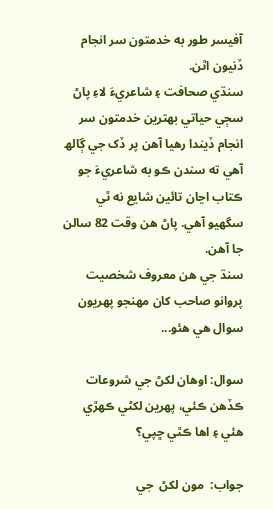آفيسر طور به خدمتون سر انجام ڏنيون اٿن.
سنڌي صحافت ۽ شاعريءَ لاءِ پاڻ سڄي حياتي بهترين خدمتون سر انجام ڏيندا رهيا آهن پر ڏک جي ڳالھ آهي ته سندن ڪو به شاعريءَ جو ڪتاب اڃان تائين شايع نه ٿي سگهيو آهي. پاڻ هن وقت 82 سالن جا آهن.
سنڌ جي هن معروف شخصيت پروانو صاحب کان مهنجو پهريون سوال هي هئو...

سوال: اوهان لکڻ جي شروعات ڪڏهن ڪئي، پهرين لکڻي ڪهڙي هئي ۽ اها ڪٿي ڇپي؟

جواب:  مون لکڻ  جي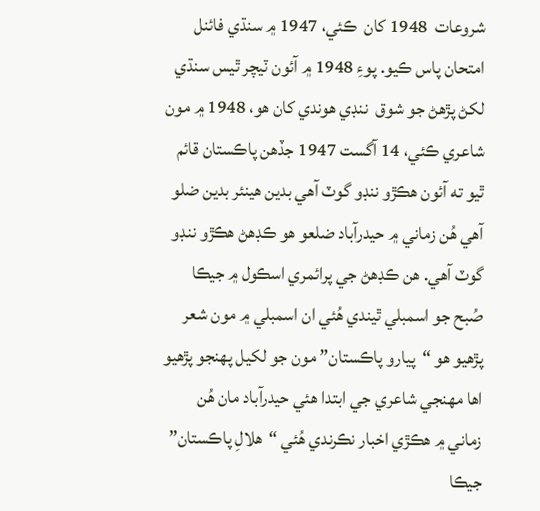شروعات  1948 کان  ڪئي، 1947 ۾ سنڌي فائنل امتحان پاس ڪيو. پوءِ 1948 ۾ آئون ٽيچر ٿيس سنڌي لکڻ پڙهڻ جو شوق  ننڊي هوندي کان هو، 1948 ۾ مون شاعري ڪئي، 14 آگست 1947 جڏهن پاڪستان قائم ٿيو ته آئون هڪڙو ننڊو گوٽ آهي بدين هينئر بدين ضلو آهي هُن زماني ۾ حيدرآباد ضلعو هو ڪڊهڻ هڪڙو ننڊو گوٽ آهي. هن ڪڊهڻ جي پرائمري اسڪول ۾ جيڪا صُبح جو اسمبلي ٿيندي هُئي ان اسمبلي ۾ مون شعر پڙهيو هو “پيارو پاڪستان” مون جو لکيل پهنجو پڙهيو اها مهنجي شاعري جي ابتدا هئي حيدرآباد مان هُن زماني ۾ هڪڙي اخبار نڪرندي هُئي “هلالِ پاڪستان” جيڪا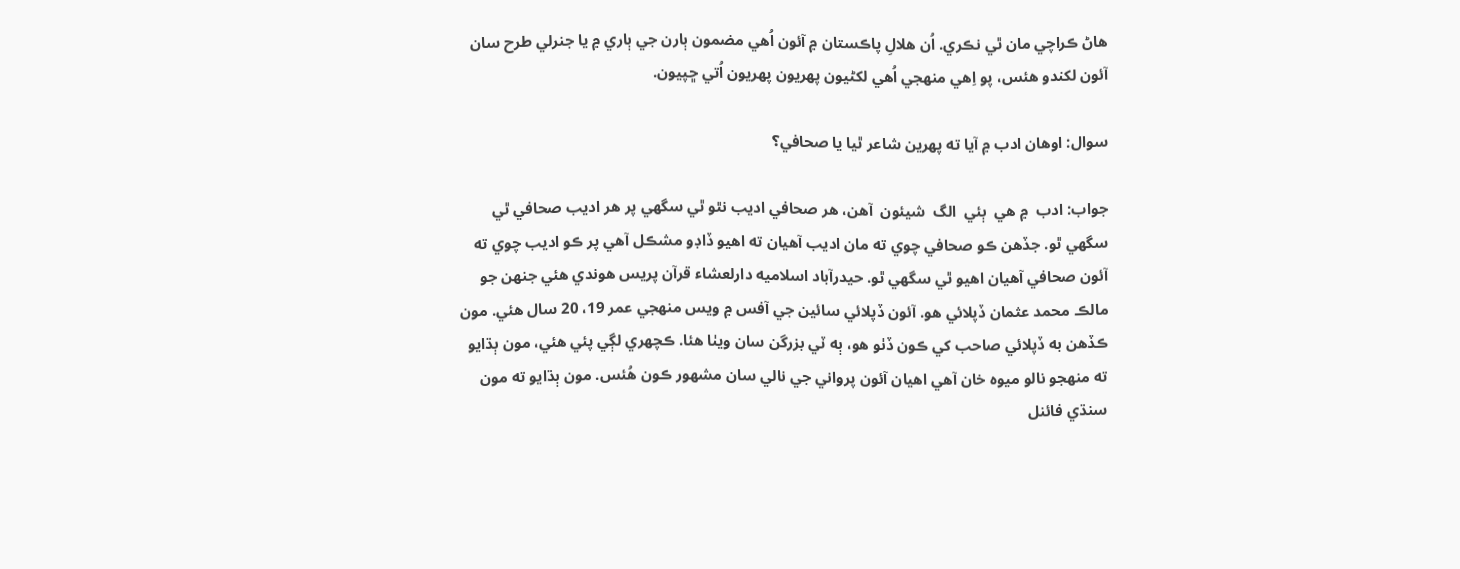هاڻ ڪراچي مان ٿي نڪري. اُن هلالِ پاڪستان ۾ آئون اُهي مضمون ٻارن جي ٻاري ۾ يا جنرلي طرح سان آئون لکندو هئس، پو اِهي منهجي اُهي لکڻيون پهريون پهريون اُتي ڇپيون.

سوال: اوهان ادب ۾ آيا ته پهرين شاعر ٿيا يا صحافي؟

جواب: ادب  ۾ هي  ٻئي  الگ  شيئون  آهن، هر صحافي اديب نٿو ٿي سگهي پر هر اديب صحافي ٿي سگهي ٿو. جڏهن ڪو صحافي چوي ته مان اديب آهيان ته اهيو ڏاڊو مشڪل آهي پر ڪو اديب چوي ته آئون صحافي آهيان اهيو ٿي سگهي ٿو. حيدرآباد اسلاميه دارلعشاء قرآن پريس هوندي هئي جنهن جو مالڪ محمد عثمان ڏپلائي هو. آئون ڏپلائي سائين جي آفس ۾ ويس منهجي عمر 19، 20 سال هئي. مون ڪڏهن به ڏپلائي صاحب کي ڪون ڏٺو هو، ٻه ٽي بزرگن سان ويٺا هئا. ڪچهري لڳي پئي هئي، مون ٻڌايو ته منهجو نالو ميوه خان آهي اهيان آئون پرواني جي نالي سان مشهور ڪون هُئس. مون ٻڌايو ته مون سنڌي فائنل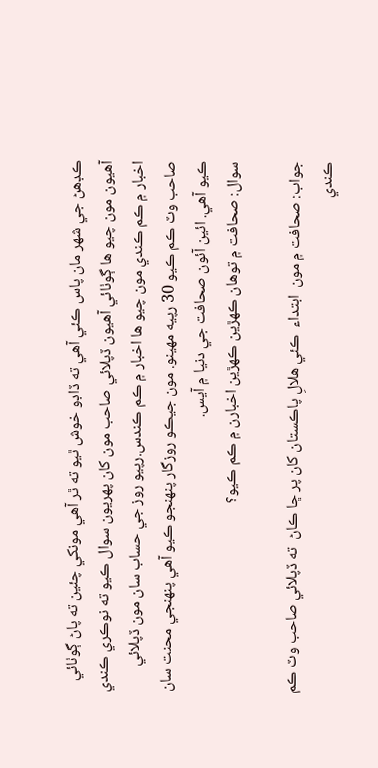ڪڊهڻ جي شهر مان پاس ڪئي آهي ته ڏاڊو خوش ٿيو ته ٿر آهي مونکي چئين ته پاڻ ڳوٺائي آهيون مون چيو ها ڳوٺائي آهيون ڏپلائي صاحب مون کان پهريون سوال ڪيو ته نوڪري ڪندي اخبار ۾ ڪم ڪندي مون چيو ها اخبار ۾ ڪم ڪندس.رپيو روز جي حساب سان مون ڏپلائي صاحب وٽ ڪم ڪيو 30 رپيه مهينو. مون جيڪو روزگار پنهنجو ڪيو آهي پنهنجي محنت سان ڪيو آهي. ائين آئون صحافت جي دنيا ۾ آيس.
سوال: صحافت ۾ توهان ڪهڙين ڪهڙين اخبارن ۾ ڪم ڪيو؟

جواب: صحافت ۾ مون  ابتداء  ڪئي هلالِ پاڪستان کان پر ڇا ڪاڻ  ته ڏپلائي صاحب وٽ ڪم ڪندي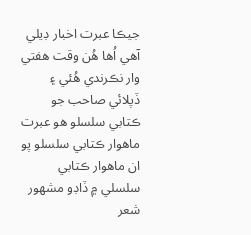جيڪا عبرت اخبار ڊيلي آهي اُها هُن وقت هفتي وار نڪرندي هُئي ۽ ڏپلائي صاحب جو ڪتابي سلسلو هو عبرت ماهوار ڪتابي سلسلو پو ان ماهوار ڪتابي سلسلي ۾ ڏاڊو مشهور شعر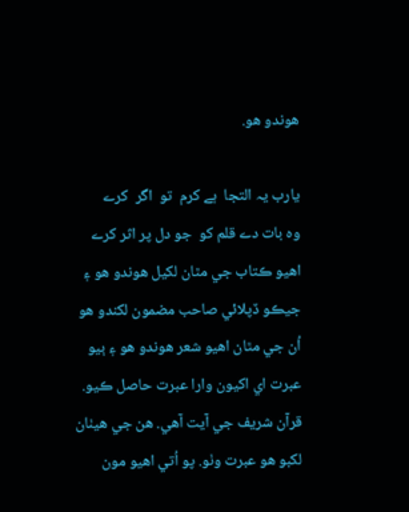هوندو هو.

یارب یہ التجا  ہے کرم  تو  اگر  کرے
وہ بات دے قلم کو  جو دل پر اثر کرے
اهيو ڪتاب جي مٿان لکيل هوندو هو ۽ جيڪو ڏپلائي صاحب مضمون لکندو هو اُن جي مٿان اهيو شعر هوندو هو ۽ ٻيو عبرت اي اکيون وارا عبرت حاصل ڪيو. قرآن شريف جي آيت آهي. هن جي هيٺان لکبو هو عبرت وٺو. پو اُتي اهيو مون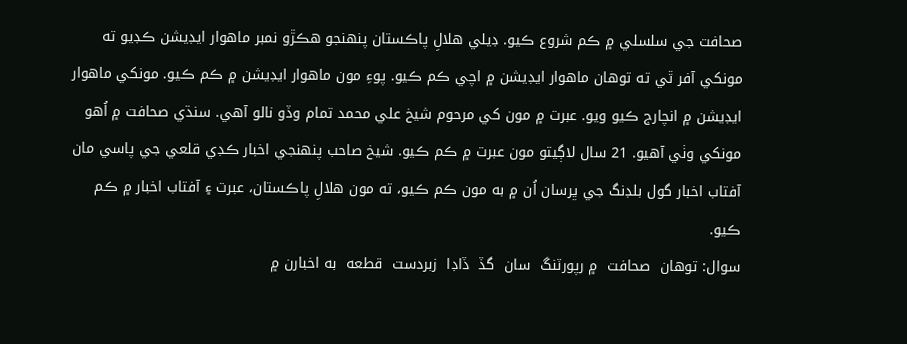صحافت جي سلسلي ۾ ڪم شروع ڪيو. ڊيلي هلالِ پاڪستان پنهنجو هڪڙو نمبر ماهوار ايڊيشن ڪڊيو ته مونکي آفر ٿي ته توهان ماهوار ايڊيشن ۾ اچي ڪم ڪيو. پوءِ مون ماهوار ايڊيشن ۾ ڪم ڪيو. مونکي ماهوار ايڊيشن ۾ انچارج ڪيو ويو. عبرت ۾ مون کي مرحوم شيخ علي محمد تمام وڏو نالو آهي. سنڌي صحافت ۾ اُهو مونکي وٺي آهيو. 21 سال لاڳيتو مون عبرت ۾ ڪم ڪيو. شيخ صاحب پنهنجي اخبار ڪڊي قلعي جي پاسي مان آفتاب اخبار گول بلڊنگ جي ڀرسان اُن ۾ به مون ڪم ڪيو، ته مون هلالِ پاڪستان، عبرت ۽ آفتاب اخبار ۾ ڪم ڪيو.
سوال: توهان  صحافت  ۾ رپورٽنگ  سان  گڏ  ڏاڊا  زبردست  قطعه  به اخبارن ۾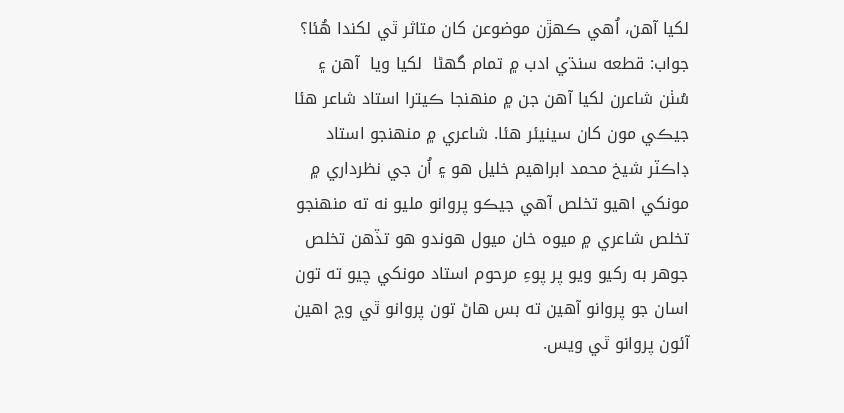لکيا آهن، اُهي ڪهڙن موضوعن کان متاثر ٿي لکندا هُئا؟
جواب: قطعه سنڌي ادب ۾ تمام گهڻا  لکيا ويا  آهن ۽ سُٺن شاعرن لکيا آهن جن ۾ منهنجا ڪيترا استاد شاعر هئا جيڪي مون کان سينيئر هئا. شاعري ۾ منهنجو استاد ڊاڪٽر شيخ محمد ابراهيم خليل هو ۽ اُن جي نظرداري ۾ مونکي اهيو تخلص آهي جيڪو پروانو مليو نه ته منهنجو تخلص شاعري ۾ ميوه خان ميول هوندو هو تڏهن تخلص جوهر به رکيو ويو پر پوءِ مرحوم استاد مونکي چيو ته تون اسان جو پروانو آهين ته بس هاڻ تون پروانو ٿي وڃ اهين آئون پروانو ٿي ويس.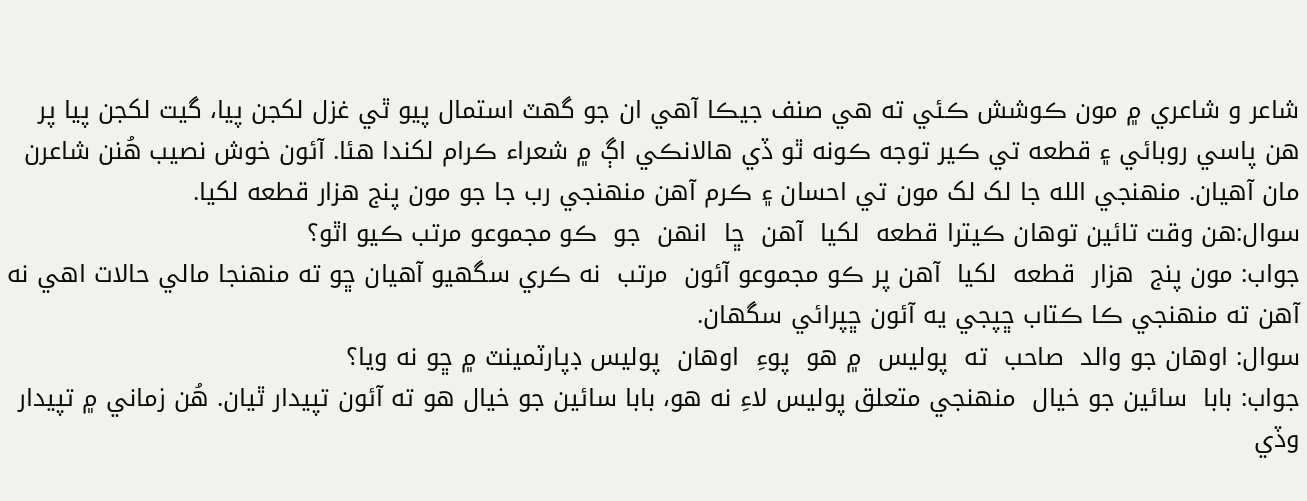شاعر و شاعري ۾ مون ڪوشش ڪئي ته هي صنف جيڪا آهي ان جو گهٽ استمال پيو ٿي غزل لکجن پيا، گيت لکجن پيا پر هن پاسي روبائي ۽ قطعه تي ڪير توجه ڪونه ٿو ڏي هالانڪي اڳ ۾ شعراء ڪرام لکندا هئا. آئون خوش نصيب هُنن شاعرن مان آهيان. منهنجي الله جا لک لک مون تي احسان ۽ ڪرم آهن منهنجي رب جا جو مون پنج هزار قطعه لکيا.
سوال:هن وقت تائين توهان ڪيترا قطعه  لکيا  آهن  ڇا  انهن  جو  ڪو مجموعو مرتب ڪيو اٿو؟
جواب: مون پنج  هزار  قطعه  لکيا  آهن پر ڪو مجموعو آئون  مرتب  نه ڪري سگهيو آهيان ڇو ته منهنجا مالي حالات اهي نه آهن ته منهنجي ڪا ڪتاب ڇپجي يه آئون ڇپرائي سگهان.
سوال: اوهان جو والد  صاحب  ته  پوليس  ۾ هو  پوءِ  اوهان  پوليس ڊپارٽمينٽ ۾ ڇو نه ويا؟
جواب: بابا  سائين جو خيال  منهنجي متعلق پوليس لاءِ نه هو، بابا سائين جو خيال هو ته آئون تپيدار ٿيان. هُن زماني ۾ تپيدار وڏي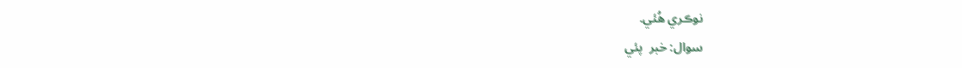نوڪري هُئي.
سوال: خبر  پئي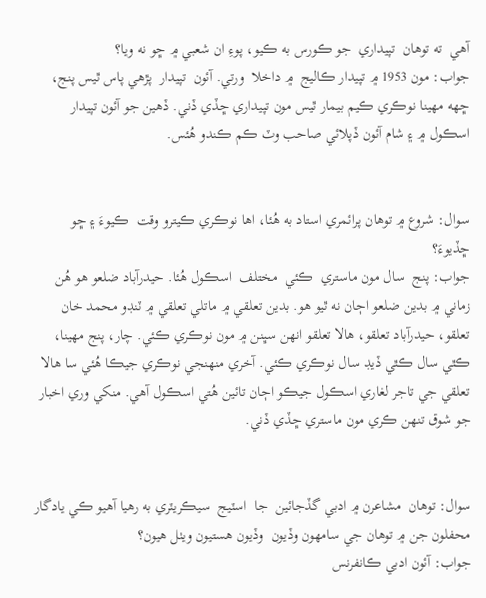آهي  ته توهان  تپيداري  جو ڪورس به ڪيو، پوءِ ان شعبي ۾ ڇو نه ويا؟
جواب: مون 1953 ۾ تپيدار ڪاليج  ۾ داخلا  ورتي. آئون  تپيدار  پڙهي پاس ٿيس پنج، ڇهه مهينا نوڪري ڪيم بيمار ٿيس مون تپيداري ڇڏي ڏني. ڏهين جو آئون تپيدار اسڪول ۾ ۽ شام آئون ڏپلائي صاحب وٽ ڪم ڪندو هُئس.


سوال: شروع ۾ توهان پرائمري استاد به هُئا، اها نوڪري ڪيترو وقت  ڪيوءَ ۽ ڇو ڇڏيوءَ؟
جواب: پنج  سال مون ماستري  ڪئي  مختلف  اسڪول هُئا. حيدرآباد ضلعو هو هُن زماني ۾ بدين ضلعو اڄان نه ٿيو هو. بدين تعلقي ۾ ماتلي تعلقي ۾ ٽنڊو محمد خان تعلقو، حيدرآباد تعلقو، هالا تعلقو انهن سڀنن ۾ مون نوڪري ڪئي. چار، پنج مهينا، ڪٿي سال ڪٿي ڏيڊ سال نوڪري ڪئي. آخري منهنجي نوڪري جيڪا هُئي سا هالا تعلقي جي تاجر لغاري اسڪول جيڪو اڄان تائين هُتي اسڪول آهي. منکي وري اخبار جو شوق تنهن ڪري مون ماستري ڇڏي ڏني.


سوال: توهان  مشاعرن ۾ ادبي گڏجائين  جا  اسٽيج  سيڪريٽري به رهيا آهيو ڪي يادگار محفلون جن ۾ توهان جي سامهون وڏيون  وڏيون هستيون ويٺل هيون؟
جواب: آئون ادبي ڪانفرنس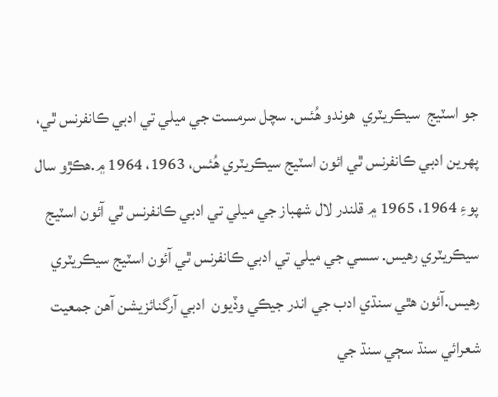جو اسٽيج  سيڪريٽري  هوندو هُئس. سچل سرمست جي ميلي تي ادبي ڪانفرنس ٿي، پهرين ادبي ڪانفرنس ٿي ائون اسٽيج سيڪريٽري هُئس، 1963، 1964 ۾.هڪڙو سال پوءِ 1964، 1965 ۾ قلندر لال شهباز جي ميلي تي ادبي ڪانفرنس ٿي آئون اسٽيج سيڪريٽري رهيس. سسي جي ميلي تي ادبي ڪانفرنس ٿي آئون اسٽيج سيڪريٽري رهيس.آئون هٿي سنڌي ادب جي اندر جيڪي وڏيون  ادبي آرگنائزيشن آهن جمعيت شعرائي سنڌ سڄي سنڌ جي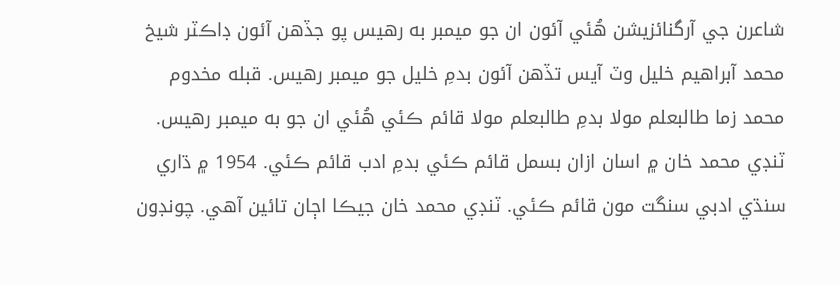شاعرن جي آرگنائزيشن هُئي آئون ان جو ميمبر به رهيس پو جڏهن آئون ڊاڪٽر شيخ محمد آبراهيم خليل وٽ آيس تڏهن آئون بدمِ خليل جو ميمبر رهيس. قبله مخدوم محمد زما طالبعلم مولا بدمِ طالبعلم مولا قائم ڪئي هُئي ان جو به ميمبر رهيس. ٽنڊي محمد خان ۾ اسان ازان بسمل قائم ڪئي بدمِ ادب قائم ڪئي. 1954 ۾ ڌاري سنڌي ادبي سنگت مون قائم ڪئي. ٽنڊي محمد خان جيڪا اڄان تائين آهي. چونڊون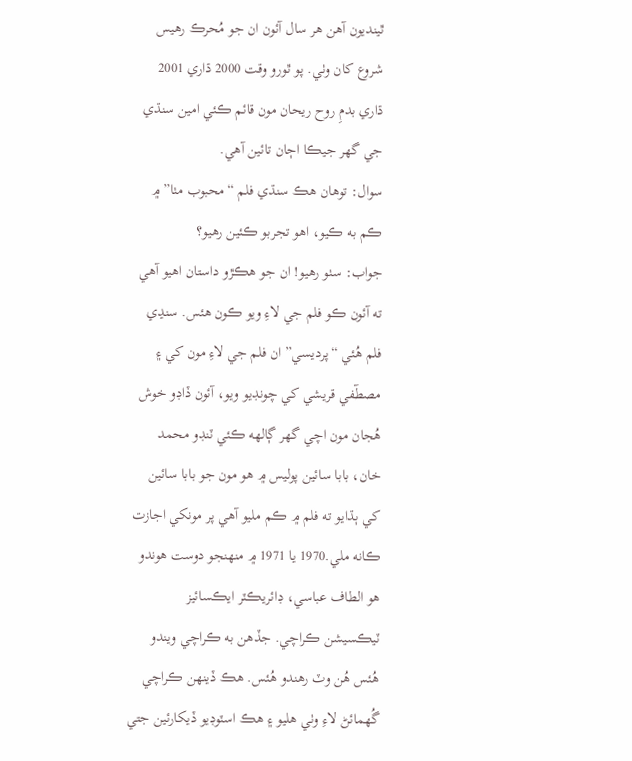ٿينديون آهن هر سال آئون ان جو مُحرڪ رهيس شروع کان وٺي. پو ٿورو وقت 2000 ڌاري 2001 ڌاري بدمِ روح ريحان مون قائم ڪئي امين سنڌي جي گهر جيڪا اڄان تائين آهي.
سوال: توهان هڪ سنڌي فلم “محبوب مٺا” ۾ ڪم به ڪيو، اهو تجربو ڪئين رهيو؟
جواب: سٺو رهيو! ان جو هڪڙو داستان اهيو آهي ته آئون ڪو فلم جي لاءِ ويو ڪون هئس. سنڍي فلم هُئي “پرديسي” ان فلم جي لاءِ مون کي ۽ مصطٓفي قريشي کي چونڊيو ويو، آئون ڏاڊو خوش هُجان مون اچي گهر ڳالهه ڪئي ٽنڊو محمد خان، بابا سائين پوليس ۾ هو مون جو بابا سائين کي ٻڌايو ته فلم ۾ ڪم مليو آهي پر مونکي اجازت ڪانه ملي.1970 يا 1971 ۾ منهنجو دوست هوندو هو الطاف عباسي، ڊائريڪٽر ايڪسائيز ٽيڪسيشن ڪراچي. جڏهن به ڪراچي ويندو هُئس هُن وٽ رهندو هُئس. هڪ ڏينهن ڪراچي گُهمائڻ لاءِ وٺي هليو ۽ هڪ اسٽوڊيو ڏيکارئين جتي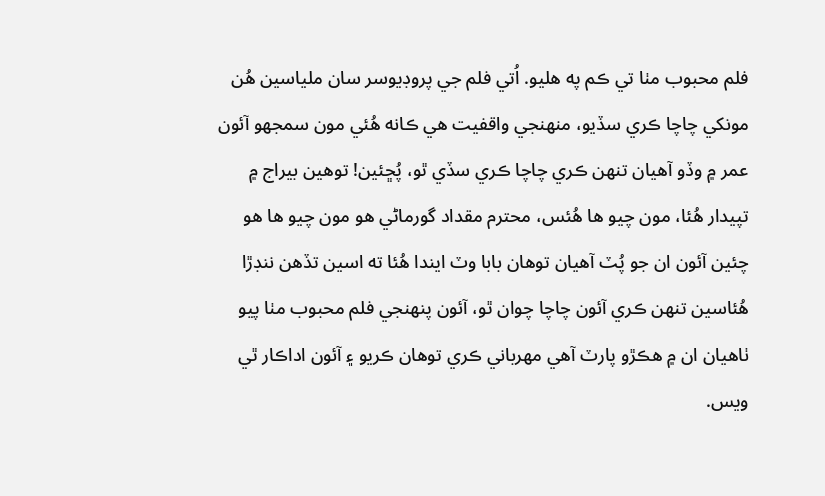فلم محبوب مٺا تي ڪم په هليو. اُتي فلم جي پروڊيوسر سان ملياسين هُن مونکي چاچا ڪري سڏيو، منهنجي واقفيت هي ڪانه هُئي مون سمجهو آئون عمر ۾ وڏو آهيان تنهن ڪري چاچا ڪري سڏي ٿو، پُڇئين! توهين بيراج ۾ تپيدار هُئا، مون چيو ها هُئس، محترم مقداد گورماڻي هو مون چيو ها هو چئين آئون ان جو پُٽ آهيان توهان بابا وٽ ايندا هُئا ته اسين تڏهن ننڊڙا هُئاسين تنهن ڪري آئون چاچا چوان ٿو، آئون پنهنجي فلم محبوب مٺا پيو ٺاهيان ان ۾ هڪڙو پارٽ آهي مهرباني ڪري توهان ڪريو ۽ آئون اداڪار ٿي ويس.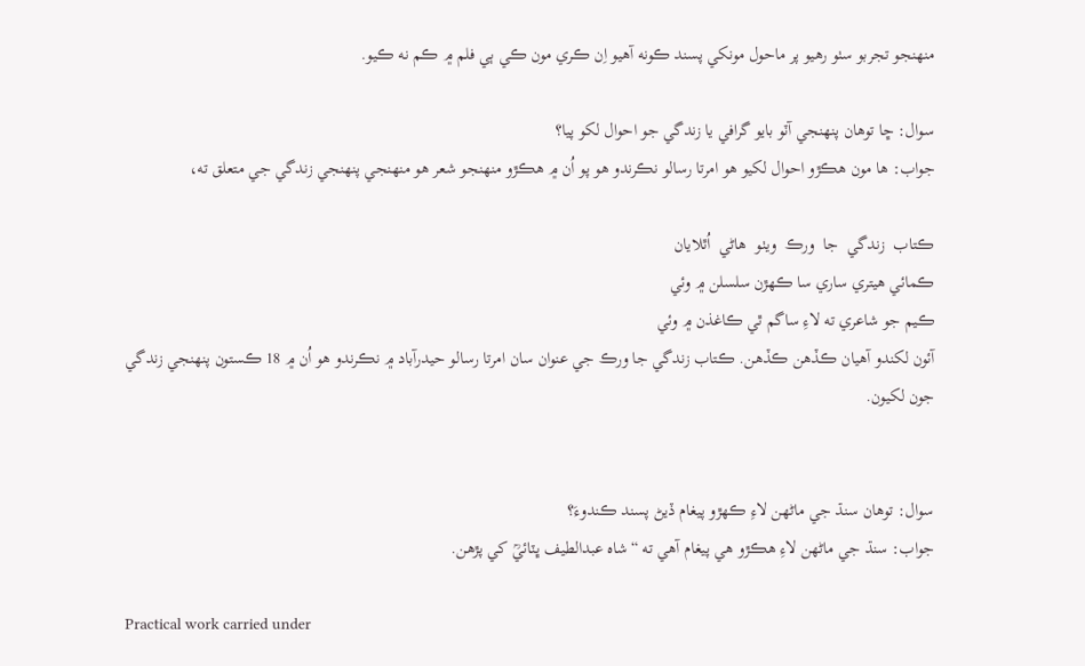منهنجو تجربو سٺو رهيو پر ماحول مونکي پسند ڪونه آهيو اِن ڪري مون ڪي ٻي فلم ۾ ڪم نه ڪيو.

سوال: ڇا توهان پنهنجي آٽو بايو گرافي يا زندگي جو احوال لکو پيا؟
جواب: ها مون هڪڙو احوال لکيو هو امرتا رسالو نڪرندو هو پو اُن ۾ هڪڙو منهنجو شعر هو منهنجي پنهنجي زندگي جي متعلق ته،

ڪتاب  زندگي  جا  ورڪ  ويٺو  هاڻي  اُٿلايان
ڪمائي هيتري ساري سا ڪهڙن سلسلن ۾ وئي
ڪيم جو شاعري ته لاءِ ساگم ٿي ڪاغذن ۾ وئي
آئون لکندو آهيان ڪڏهن ڪڏهن. ڪتاب زندگي جا ورڪ جي عنوان سان امرتا رسالو حيدرآباد ۾ نڪرندو هو اُن ۾ 18 ڪستون پنهنجي زندگي جون لکيون.


سوال: توهان سنڌ جي ماڻهن لاءِ ڪهڙو پيغام ڏيڻ پسند ڪندوءَ؟
جواب: سنڌ جي ماڻهن لاءِ هڪڙو هي پيغام آهي ته “شاه عبدالطيف ڀٽائيؒ کي پڙهن.

Practical work carried under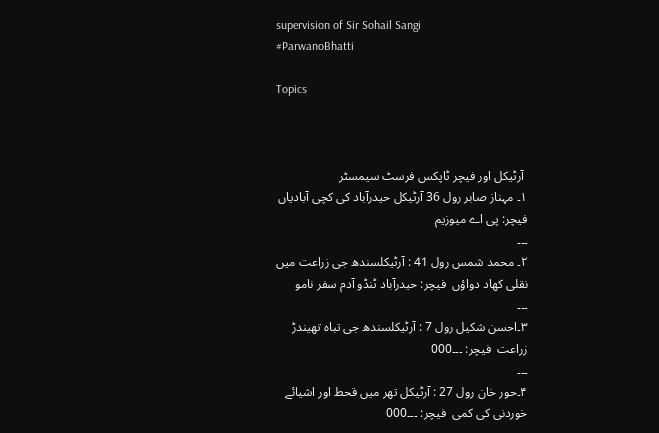supervision of Sir Sohail Sangi
#ParwanoBhatti

Topics



 آرٹیکل اور فیچر ٹاپکس فرسٹ سیمسٹر
۱۔ مہناز صابر رول 36 آرٹیکل حیدرآباد کی کچی آبادیاں   فیچر: پی اے میوزیم
۔۔۔
۲۔ محمد شمس رول 41 : آرٹیکلسندھ جی زراعت میں نقلی کھاد دواؤں  فیچر: حیدرآباد ٹنڈو آدم سفر نامو
۔۔۔
۳۔احسن شکیل رول 7 : آرٹیکلسندھ جی تباہ تھیندڑ زراعت  فیچر: ۔۔۔000
۔۔۔
۴۔حور خان رول 27 : آرٹیکل تھر میں قحط اور اشیائے خوردنی کی کمی  فیچر: ۔۔۔000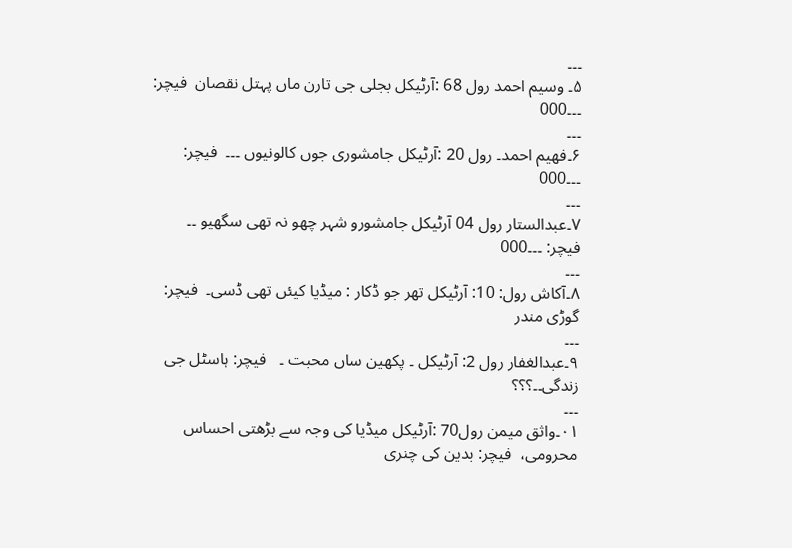۔۔۔
۵۔ وسیم احمد رول 68 :آرٹیکل بجلی جی تارن ماں پہتل نقصان  فیچر: ۔۔۔000
۔۔۔
۶۔فھیم احمد۔ رول 20 :آرٹیکل جامشوری جوں کالونیوں ۔۔۔  فیچر: ۔۔۔000
۔۔۔
۷۔عبدالستار رول 04 آرٹیکل جامشورو شہر چھو نہ تھی سگھیو ۔۔   فیچر: ۔۔۔000
۔۔۔
۸۔آکاش رول: 10: آرٹیکل تھر جو ڈکار : میڈیا کیئں تھی ڈسی۔  فیچر: گوڑی مندر
۔۔۔
۹۔عبدالغفار رول 2: آرٹیکل ۔ پکھین ساں محبت ۔   فیچر: ہاسٹل جی زندگی۔۔؟؟؟
۔۔۔
۰۱۔واثق میمن رول70 :آرٹیکل میڈیا کی وجہ سے بڑھتی احساس محرومی،  فیچر: بدین کی چنری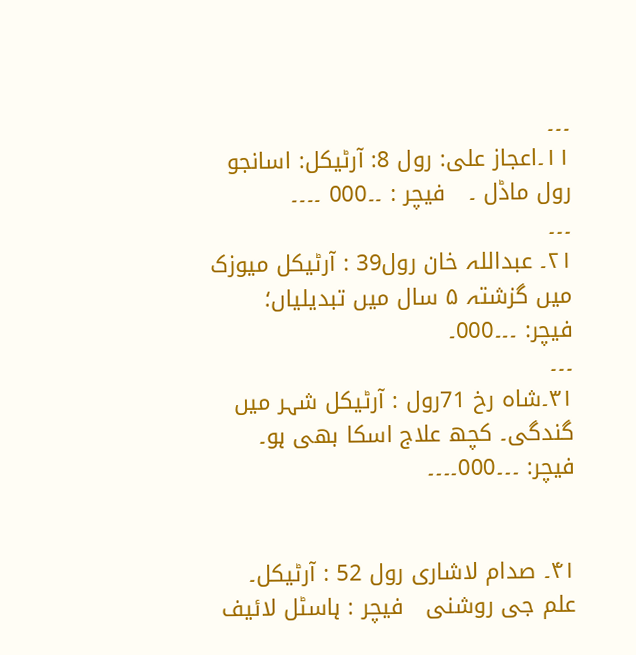۔۔۔
۱۱۔اعجاز علی: رول 8: آرٹیکل: اسانجو رول ماڈل ۔   فیچر : ۔۔000 ۔۔۔۔
۔۔۔
۲۱۔ عبداللہ خان رول39 : آرٹیکل میوزک میں گزشتہ ۵ سال میں تبدیلیاں؛  فیچر: ۔۔۔000۔
۔۔۔
۳۱۔شاہ رخ 71رول : آرٹیکل شہر میں گندگی۔ کچھ علاج اسکا بھی ہو۔  فیچر: ۔۔۔000۔۔۔۔


۴۱۔ صدام لاشاری رول 52 : آرٹیکل۔ علم جی روشنی   فیچر : ہاسٹل لائیف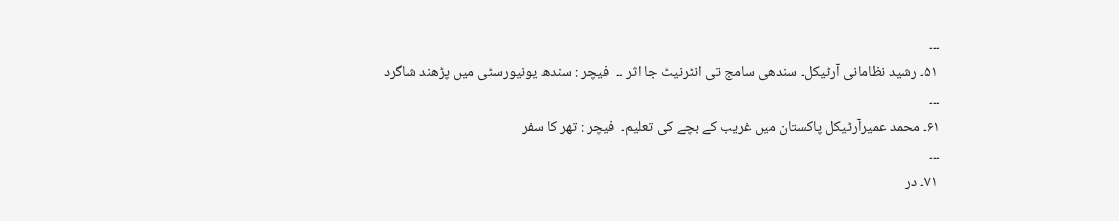۔۔۔
 ۵۱۔ رشید نظامانی آرٹیکل۔ سندھی سامج تی انٹرنیٹ جا اثر ۔۔  فیچر : سندھ یونیورسٹی میں پڑھند شاگرد
۔۔۔
۶۱۔ محمد عمیرآرٹیکل پاکستان میں غریب کے بچے کی تعلیم۔  فیچر : تھر کا سفر
۔۔۔
 ۷۱۔ در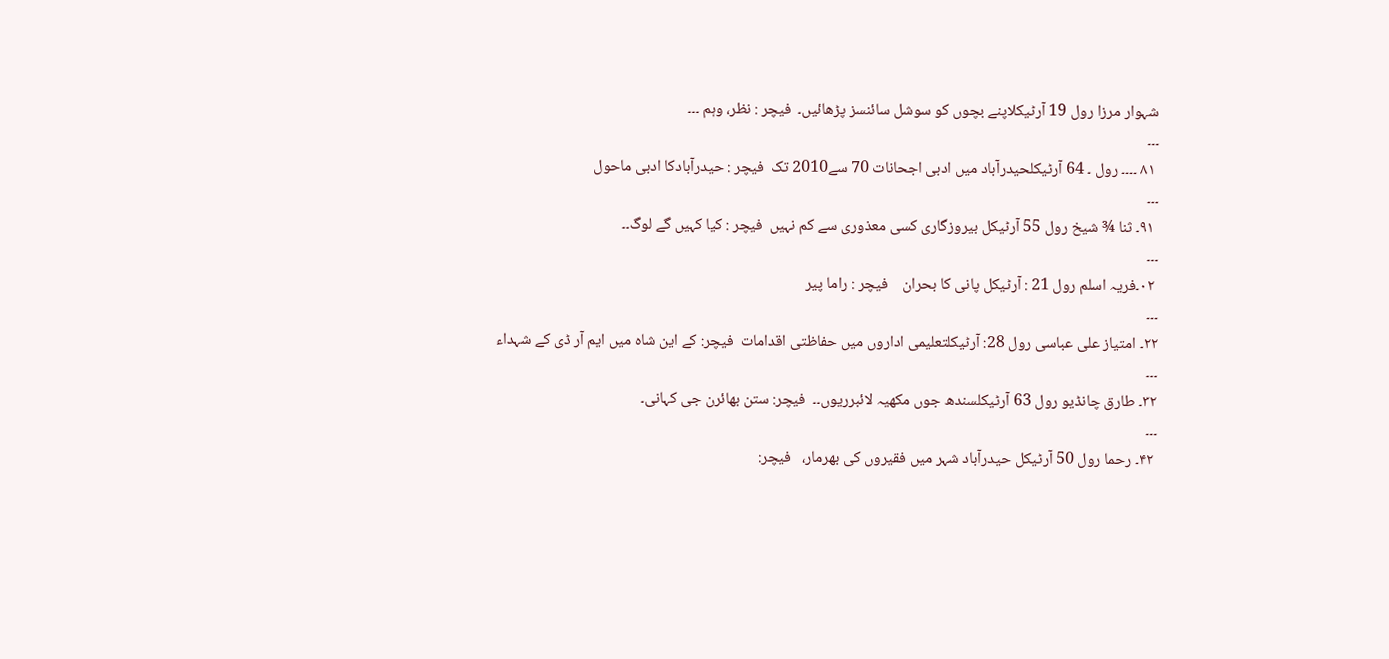شہوار مرزا رول 19 آرٹیکلاپنے بچوں کو سوشل سائنسز پڑھائیں۔  فیچر : نظر، وہم ۔۔۔
۔۔۔
 ۸۱ ۔۔۔۔ رول ۔ 64 آرٹیکلحیدرآباد میں ادبی اجحانات 70 سے2010 تک  فیچر : حیدرآبادکا ادبی ماحول
۔۔۔
 ۹۱۔ ثنا ¾ شیخ رول 55 آرٹیکل بیروزگاری کسی معذوری سے کم نہیں  فیچر : کیا کہیں گے لوگ۔۔
۔۔۔
 ۰۲۔فریہ اسلم رول 21 : آرٹیکل پانی کا بحران    فیچر : راما پیر
۔۔۔
۲۲۔ امتیاز علی عباسی رول 28: آرٹیکلتعلیمی اداروں میں حفاظتی اقدامات  فیچر: کے این شاہ میں ایم آر ڈی کے شہداء
۔۔۔
۳۲۔ طارق چانڈیو رول 63 آرٹیکلسندھ جوں مکھیہ لائبرریوں۔۔  فیچر: ستن بھائرن جی کہانی۔
۔۔۔
 ۴۲۔ رحما رول 50 آرٹیکل حیدرآباد شہر میں فقیروں کی بھرمار،   فیچر: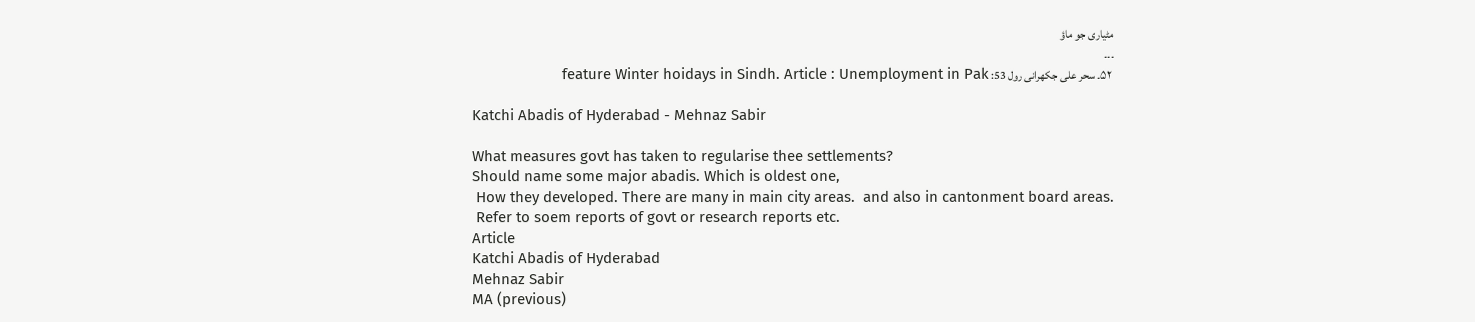مٹیاری جو ماؤ
۔۔۔
 ۵۲۔ سحر علی جکھرانی رول 53: feature Winter hoidays in Sindh. Article : Unemployment in Pak

Katchi Abadis of Hyderabad - Mehnaz Sabir

What measures govt has taken to regularise thee settlements?
Should name some major abadis. Which is oldest one,
 How they developed. There are many in main city areas.  and also in cantonment board areas.
 Refer to soem reports of govt or research reports etc.
Article
Katchi Abadis of Hyderabad
Mehnaz Sabir
MA (previous)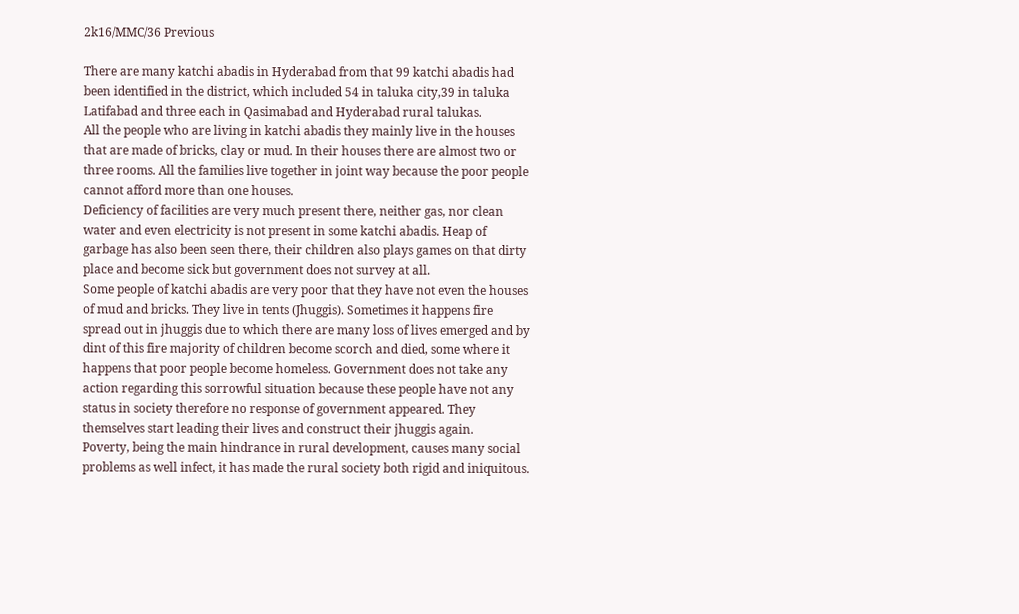2k16/MMC/36 Previous

There are many katchi abadis in Hyderabad from that 99 katchi abadis had been identified in the district, which included 54 in taluka city,39 in taluka Latifabad and three each in Qasimabad and Hyderabad rural talukas.
All the people who are living in katchi abadis they mainly live in the houses that are made of bricks, clay or mud. In their houses there are almost two or three rooms. All the families live together in joint way because the poor people cannot afford more than one houses.
Deficiency of facilities are very much present there, neither gas, nor clean water and even electricity is not present in some katchi abadis. Heap of garbage has also been seen there, their children also plays games on that dirty place and become sick but government does not survey at all.
Some people of katchi abadis are very poor that they have not even the houses of mud and bricks. They live in tents (Jhuggis). Sometimes it happens fire spread out in jhuggis due to which there are many loss of lives emerged and by dint of this fire majority of children become scorch and died, some where it happens that poor people become homeless. Government does not take any action regarding this sorrowful situation because these people have not any status in society therefore no response of government appeared. They themselves start leading their lives and construct their jhuggis again.
Poverty, being the main hindrance in rural development, causes many social problems as well infect, it has made the rural society both rigid and iniquitous.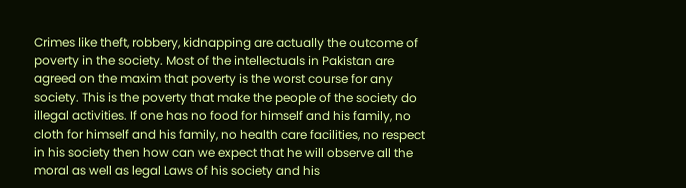Crimes like theft, robbery, kidnapping are actually the outcome of poverty in the society. Most of the intellectuals in Pakistan are agreed on the maxim that poverty is the worst course for any society. This is the poverty that make the people of the society do illegal activities. If one has no food for himself and his family, no cloth for himself and his family, no health care facilities, no respect in his society then how can we expect that he will observe all the moral as well as legal Laws of his society and his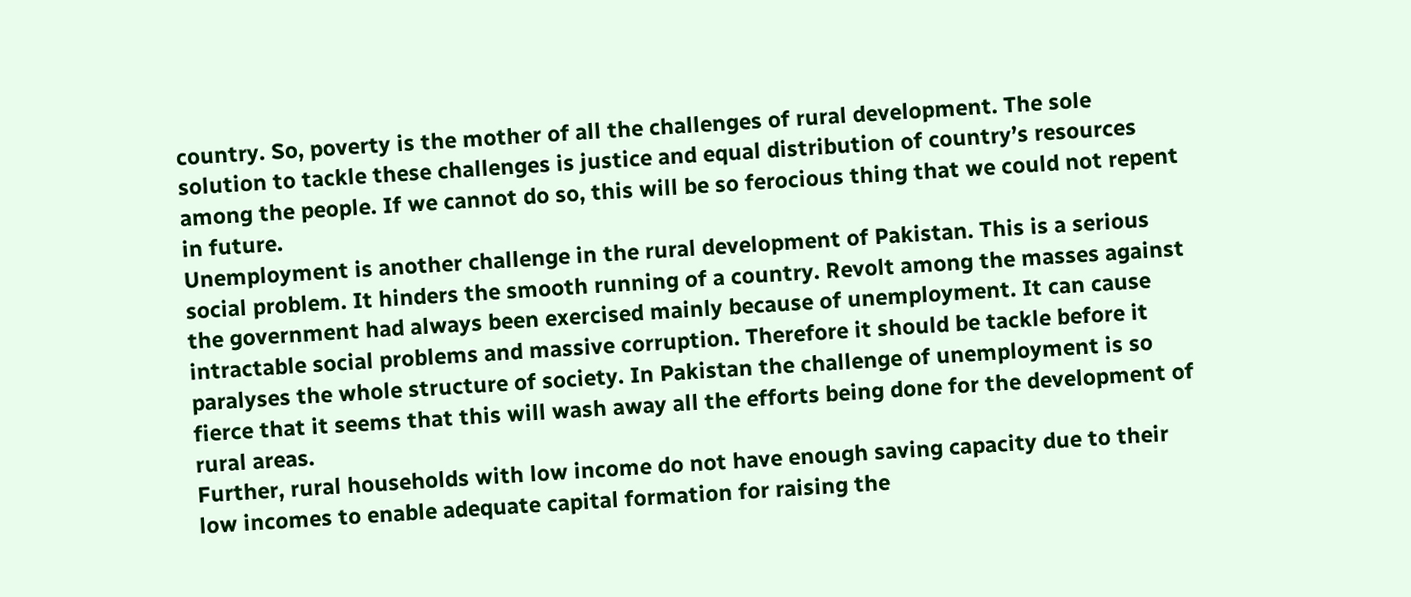country. So, poverty is the mother of all the challenges of rural development. The sole solution to tackle these challenges is justice and equal distribution of country’s resources among the people. If we cannot do so, this will be so ferocious thing that we could not repent in future.
Unemployment is another challenge in the rural development of Pakistan. This is a serious social problem. It hinders the smooth running of a country. Revolt among the masses against the government had always been exercised mainly because of unemployment. It can cause intractable social problems and massive corruption. Therefore it should be tackle before it paralyses the whole structure of society. In Pakistan the challenge of unemployment is so fierce that it seems that this will wash away all the efforts being done for the development of rural areas.
Further, rural households with low income do not have enough saving capacity due to their low incomes to enable adequate capital formation for raising the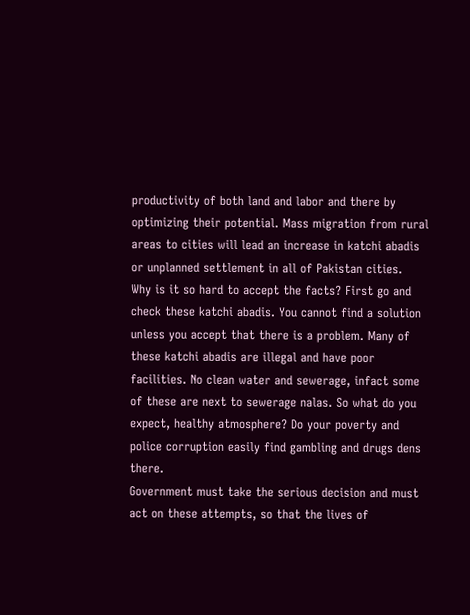productivity of both land and labor and there by optimizing their potential. Mass migration from rural areas to cities will lead an increase in katchi abadis or unplanned settlement in all of Pakistan cities.
Why is it so hard to accept the facts? First go and check these katchi abadis. You cannot find a solution unless you accept that there is a problem. Many of these katchi abadis are illegal and have poor facilities. No clean water and sewerage, infact some of these are next to sewerage nalas. So what do you expect, healthy atmosphere? Do your poverty and police corruption easily find gambling and drugs dens there.
Government must take the serious decision and must act on these attempts, so that the lives of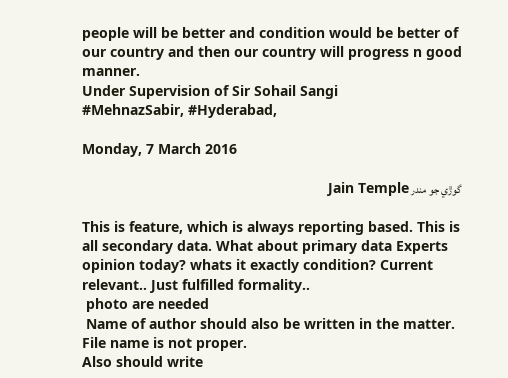people will be better and condition would be better of our country and then our country will progress n good manner.
Under Supervision of Sir Sohail Sangi
#MehnazSabir, #Hyderabad,

Monday, 7 March 2016

گوڙي جو مندر Jain Temple

This is feature, which is always reporting based. This is all secondary data. What about primary data Experts opinion today? whats it exactly condition? Current relevant.. Just fulfilled formality..
 photo are needed
 Name of author should also be written in the matter. File name is not proper.
Also should write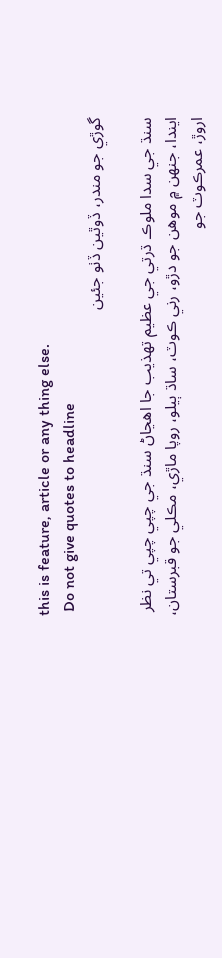this is feature, article or any thing else.
 Do not give quotes to headline
گوڙي جو مندر، ڏوٿين ڏٺو جئين

سنڌ جي سدا ملوڪ ڌرتي جي عظيم تهذيب جا اهڃاڻ سنڌ جي چپي چپي تي نظر ايندا، جنهن ۾ موهن جو دڙو، رني ڪوٽ، ساڌ ٻيلو، روپا ماڙي، مڪلي جو قبرستان، اروڙ، عمرڪوٽ جو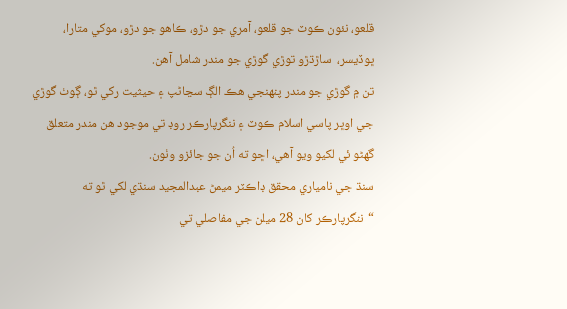قلعو، نئون ڪوٽ جو قلعو، آمري جو دڙو، ڪاهو جو دڙو، موکي متارا، ڀوڏيسر،  ساڙڌڙو توڙي گوڙي جو مندر شامل آهن.
تن ۾ گوڙي جو مندر پنهنجي هڪ الڳ سڃاڻپ ۽ حيثيت رکي ٿو، ڳوٺ گوڙي جي اوڀر پاسي اسلام ڪوٽ ۽ ننگرپارڪر روڊ تي موجود هن مندر متعلق گهڻو ئي لکيو ويو آهي، اڇو ته اُن جو جائزو وٺون.
سنڌ جي نامياري محقق ڊاڪٽر ميمڻ عبدالمجيد سنڌي لکي ٿو ته
“ننگرپارڪر کان 28 ميلن جي مفاصلي تي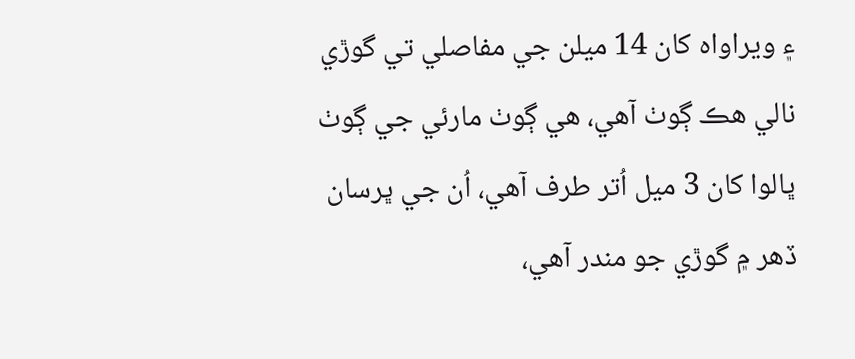۽ ويراواه کان 14 ميلن جي مفاصلي تي گوڙي نالي هڪ ڳوٺ آهي، هي ڳوٺ مارئي جي ڳوٺ ڀالوا کان 3 ميل اُتر طرف آهي، اُن جي ڀرسان ڏهر ۾ گوڙي جو مندر آهي،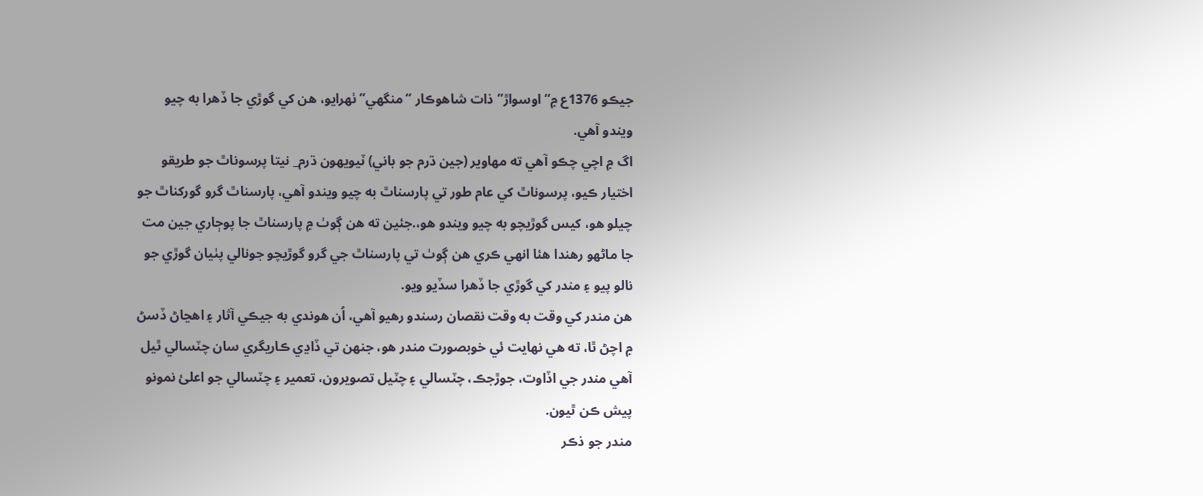جيڪو 1376ع ۾“ اوسواڙ” ذات شاهوڪار “منگهي” ٺهرايو، هن کي گوڙي جا ڏهرا به چيو ويندو آهي.
اگ ۾ اچي چڪو آهي ته مهاوير (جين ڌرم جو باني) ٽيويهون ڌرم_ نيتا پرسوناٿ جو طريقو اختيار ڪيو، پرسوناٿ کي عام طور تي پارسناٿ به چيو ويندو آهي، پارسناٿ گرو گورکناٿ جو چيلو هو، کيس گوڙيچو به چيو ويندو هو،.جئين ته هن ڳوٺ ۾ پارسناٿ جا پوڄاري جين مت جا ماڻهو رهندا هئا انهي ڪري هن ڳوٺ تي پارسناٿ جي گرو گوڙيچو جونالي پٺيان گوڙي جو نالو پيو ۽ مندر کي گوڙي جا ڏهرا سڏيو ويو.
هن مندر کي وقت به وقت نقصان رسندو رهيو آهي، اُن هوندي به جيڪي آثار ۽ اهڃاڻ ڏسڻ ۾ اچڻ ٿا، ته هي نهايت ئي خوبصورت مندر هو، جنهن تي ڏاڍي ڪاريگري سان چٽسالي ٿيل آهي مندر جي اڏاوت، جوڙجڪ، چٽسالي ۽ چٽيل تصويرون، تعمير ۽ چٽسالي جو اعلئ نمونو پيش ڪن ٿيون.
مندر جو ذڪر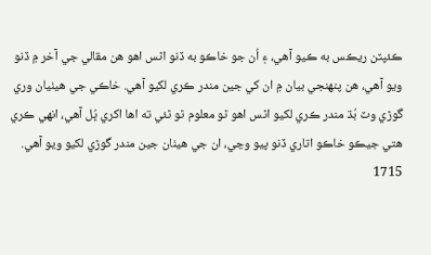ڪئپٽن ريڪس به ڪيو آهي، ۽ اُن جو خاڪو به ڏنو اٿس اهو هن مقالي جي آخر ۾ ڏنو ويو آهي، هن پنهنجي بيان ۾ ان کي جين مندر ڪري لکيو آهي. خاڪي جي هيٺيان وري گوڙي وٽ بُڌ مندر ڪري لکيو اٿس اهو ٿو معلوم ٿو ٿئي ته اها اکري ڀُل آهي، انهي ڪري هتي جيڪو خاڪو اتاري ڏنو پيو وڃي، ان جي هيٺان جين مندر گوڙي لکيو ويو آهي.
1715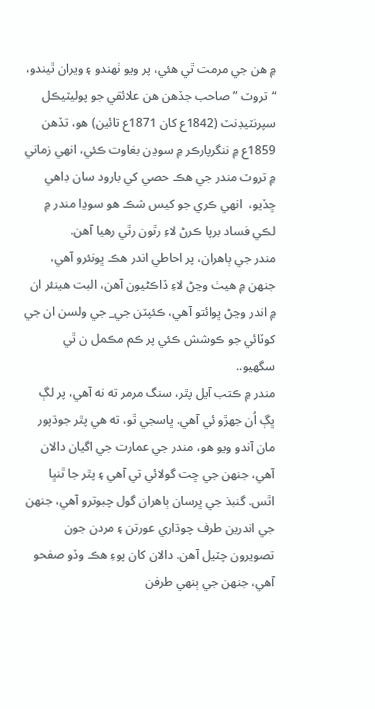۾ هن جي مرمت ٿي هئي، پر ويو ٺهندو ۽ ويران ٿيندو، “تروٽ ” صاحب جڏهن هن علائقي جو پوليٽيڪل سپرنٽيڊنٽ (1842ع کان 1871ع تائين) هو، تڏهن 1859ع ۾ ننگرپارڪر ۾ سوڍن بغاوت ڪئي، انهي زماني ۾ تروٽ مندر جي هڪ حصي کي بارود سان ڊاهي ڇڏيو،  انهي ڪري جو کيس شڪ هو سوڍا مندر ۾ لڪي فساد برپا ڪرڻ لاءِ رٿون رٿي رهيا آهن.
مندر جي ٻاهران، پر احاطي اندر هڪ ڀونئرو آهي، جنهن ۾ هيٺ وڃڻ لاءِ ڏاڪڻيون آهن، البت هينئر ان ۾ اندر وڃڻ ڀوائتو آهي، ڪئپٽن جي_ جي ولسن ان جي کوٽائي جو ڪوشش ڪئي پر ڪم مڪمل ن ٿي سگهيو..
مندر ۾ ڪتب آيل پٿر، سنگ مرمر ته نه آهي، پر لڳ ڀڳ اُن جهڙو ئي آهي. ڀاسجي ٿو، ته هي پٿر جوڌپور مان آندو ويو هو، مندر جي عمارت جي اگيان دالان آهي، جنهن جي ڇت گولائي تي آهي ۽ پٿر جا ٿنڀا اٿس. گنبذ جي ڀرسان ٻاهران گول چبوترو آهي، جنهن جي اندرين طرف چوڌاري عورتن ۽ مردن جون تصويرون چٽيل آهن. دالان کان پوءِ هڪ وڏو صفحو آهي، جنهن جي ٻنهي طرفن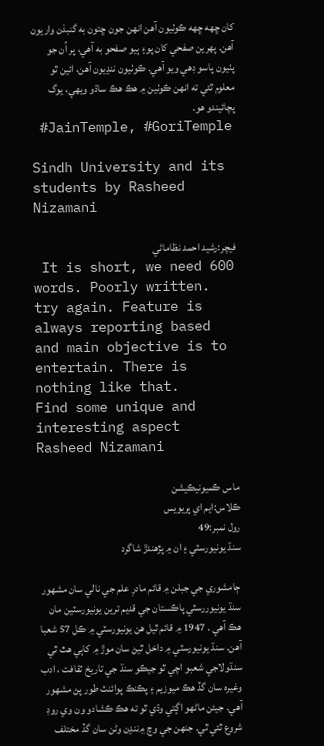کان ڇهه ڇهه ڪوٺيون آهن انهن جون ڇتون به گنبذن واريون آهن. پهرين صفحي کان پو۽ ٻيو صفحو به آهي، پر اُن جو پٺيون پاسو ڊهي ويو آهي. ڪوٺيون ننڍيون آهن، ائين ٿو معلوم ٿئي ته انهن ڪوٺين ۾ هڪ هڪ ساڌو ويهي، يوگ پچائيندو هو.
 #JainTemple, #GoriTemple

Sindh University and its students by Rasheed Nizamani

فيچر:رشيد احمد نظاماڻي
 It is short, we need 600 words. Poorly written. try again. Feature is always reporting based and main objective is to entertain. There is nothing like that.
Find some unique and interesting aspect
Rasheed Nizamani

ماس ڪميونيڪيشن
ڪلاس:ايم اي پريويس
رول نمبر:49
سنڌ يونيورسٽي ۽ ان ۾ پڙهندڙ شاگرد

ڄامشوري جي جبلن ۾ قائم مادرِ علم جي نالي سان مشهور سنڌ يونيوررسٽي پاڪستان جي قديم ترين يونيورسٽين مان هڪ آهي . 1947 ۾ قائم ٿيل هن يونيورسٽي ۾ ڪل 57 شعبا آهن. سنڌ يونيورسٽي ۾ داخل ٿيڻ سان موڙ ۾ کاٻي هٿ ٿي سنڌولاجي شعبو اچي ٿو جيڪو سنڌ جي تاريخ ثقافت ، ادب وغيره سان گڏ هڪ ميوزيم ۽ پڪنڪ پوائنٽ طور پڻ مشهور آهي. جيئن ماڻهو اڳتي وڌي ٿو ته هڪ ڪشادو ون وي روڊ شروع ٿئي ٿي. جنهن جي وچ ۾ننڍن وڻن سان گڏ مختلف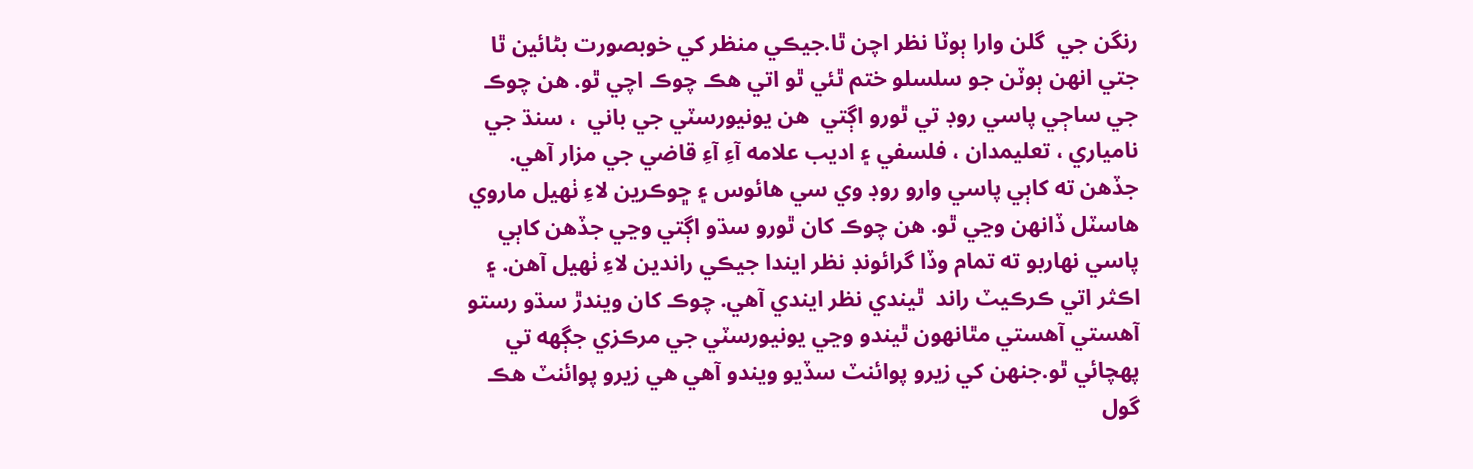رنگن جي  گلن وارا ٻوٽا نظر اچن ٿا.جيڪي منظر کي خوبصورت بڻائين ٿا جتي انهن ٻوٽن جو سلسلو ختم ٿئي ٿو اتي هڪ چوڪ اچي ٿو. هن چوڪ جي ساڄي پاسي روڊ تي ٿورو اڳتي  هن يونيورسٽي جي باني  ، سنڌ جي نامياري ، تعليمدان ، فلسفي ۽ اديب علامه آءِ آءِ قاضي جي مزار آهي. جڏهن ته کاٻي پاسي وارو روڊ وي سي هائوس ۽ ڇوڪرين لاءِ ٺهيل ماروي هاسٽل ڏانهن وڃي ٿو. هن چوڪ کان ٿورو سڌو اڳتي وڃي جڏهن کاٻي پاسي نهاربو ته تمام وڏا گرائونڊ نظر ايندا جيڪي راندين لاءِ ٺهيل آهن. ۽ اڪثر اتي ڪرڪيٽ راند  ٿيندي نظر ايندي آهي. چوڪ کان ويندڙ سڌو رستو آهستي آهستي مٿانهون ٿيندو وڃي يونيورسٽي جي مرڪزي جڳهه تي پهچائي ٿو.جنهن کي زيرو پوائنٽ سڏيو ويندو آهي هي زيرو پوائنٽ هڪ گول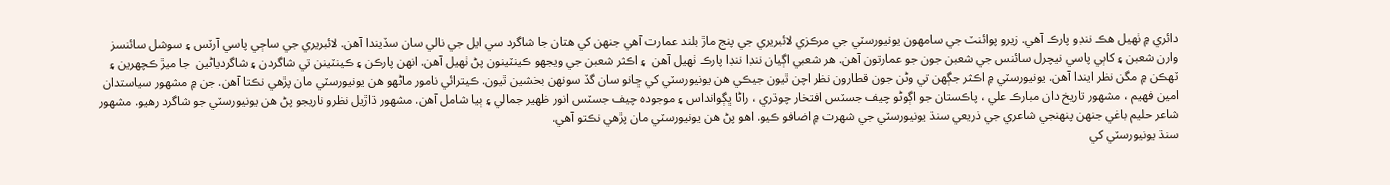دائري ۾ ٺهيل هڪ ننڊو پارڪ آهي. زيرو پوائنٽ جي سامهون يونيورسٽي جي مرڪزي لائبريري جي پنج ماڙ بلند عمارت آهي جنهن کي هتان جا شاگرد سي ايل جي نالي سان سڏيندا آهن. لائبريري جي ساڄي پاسي آرٽس ۽ سوشل سائنسز وارن شعبن ۽ کاٻي پاسي نيچرل سائنس جي شعبن جون جو عمارتون آهن. هر شعبي اڳيان ننڊا ننڊا پارڪ ٺهيل آهن  ۽ اڪثر شعبن جي ويجھو ڪينٽينون پڻ ٺهيل آهن. انهن پارڪن ۽ ڪينٽينن تي شاگردن ۽ شاگردياڻين  جا ميڙ ڪچهرين ۽ ٽهڪن ۾ مگن نظر ايندا آهن. يونيورسٽي ۾ اڪثر جڳھن تي وڻن جون قطارون نظر اچن ٿيون جيڪي هن يونيورسٽي کي ڇانو سان گڏ سونهن بخشين ٿيون. ڪيترائي نامور ماڻهو هن يونيورسٽي مان پڙهي نڪتا آهن. جن ۾ مشهور سياستدان امين فهيم ، مشهور تاريخ دان مبارڪ علي ، پاڪستان جو اڳوڻو چيف جسٽس افتخار چوڌري ، راڻا ڀڳوانداس ۽ موجوده چيف جسٽس انور ظهير جمالي ۽ ٻيا شامل آهن. مشهور ڌاڙيل نظرو ناريجو پڻ هن يونيورسٽي جو شاگرد رهيو. مشهور شاعر حليم باغي جنهن پنهنجي شاعري جي ذريعي سنڌ يونيورسٽي جي شهرت ۾ اضافو ڪيو. اهو پڻ هن يونيورسٽي مان پڙهي نڪتو آهي.
سنڌ يونيورسٽي کي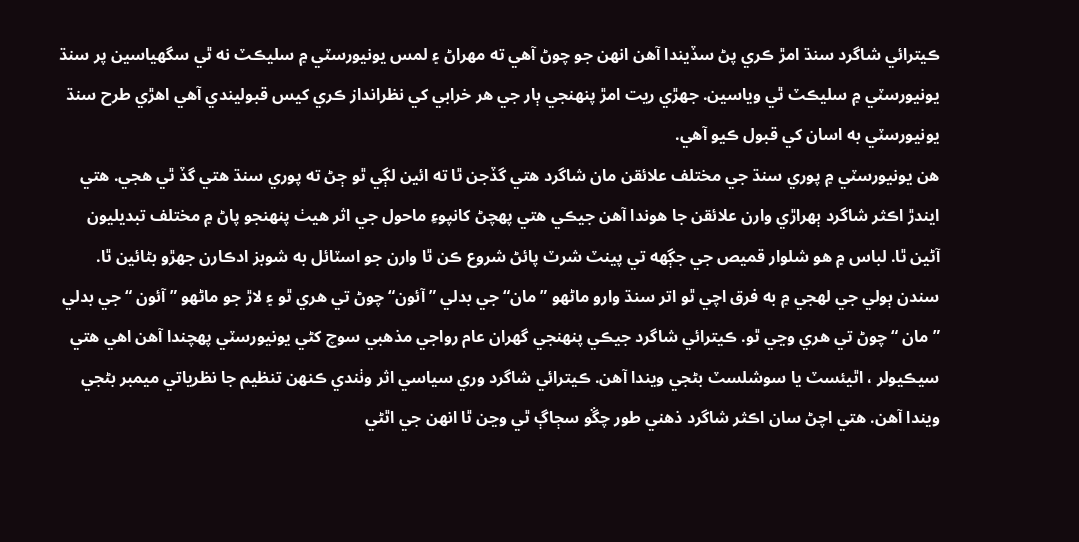ڪيترائي شاگرد سنڌ امڙ ڪري پڻ سڏيندا آهن انهن جو چوڻ آهي ته مهراڻ ۽ لمس يونيورسٽي ۾ سليڪٽ نه ٿي سگھياسين پر سنڌ يونيورسٽي ۾ سليڪٽ ٿي وياسين. جهڙي ريت امڙ پنهنجي ٻار جي هر خرابي کي نظرانداز ڪري کيس قبوليندي آهي اهڙي طرح سنڌ يونيورسٽي به اسان کي قبول ڪيو آهي.
هن يونيورسٽي ۾ پوري سنڌ جي مختلف علائقن مان شاگرد هتي گڏجن ٿا ته ائين لڳي ٿو ڄڻ ته پوري سنڌ هتي گڏ ٿي هجي. هتي ايندڙ اڪثر شاگرد ٻهراڙي وارن علائقن جا هوندا آهن جيڪي هتي پهچڻ کانپوءِ ماحول جي اثر هيٺ پنهنجو پاڻ ۾ مختلف تبديليون آڻين ٿا. لباس ۾ هو شلوار قميص جي جڳھه تي پينٽ شرٽ پائڻ شروع ڪن ٿا وارن جو اسٽائل به شوبز ادڪارن جهڙو بڻائين ٿا. سندن ٻولي جي لهجي ۾ به فرق اچي ٿو اتر سنڌ وارو ماڻهو ”مان“ جي بدلي ” آئون“ چوڻ تي هري ٿو ۽ لاڙ جو ماڻهو ” آئون “ جي بدلي ” مان “ چوڻ تي هري وڃي ٿو. ڪيترائي شاگرد جيڪي پنهنجي گھران عام رواجي مذهبي سوچ کڻي يونيورسٽي پهچندا آهن اهي هتي سيڪيولر ، اٿيئسٽ يا سوشلسٽ بڻجي ويندا آهن. ڪيترائي شاگرد وري سياسي اثر وٺندي ڪنهن تنظيم جا نظرياتي ميمبر بڻجي ويندا آهن. هتي اچڻ سان اڪثر شاگرد ذهني طور چڱو سڄاڳ ٿي وڃن ٿا انهن جي اٿڻي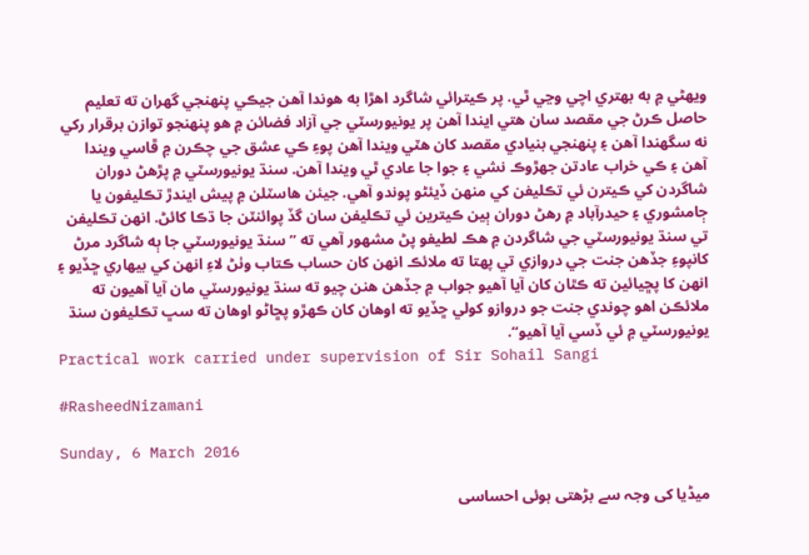ويهڻي ۾ به بهتري اچي وڃي ٿي. پر ڪيترائي شاگرد اهڙا به هوندا آهن جيڪي پنهنجي گهران ته تعليم حاصل ڪرڻ جي مقصد سان هتي ايندا آهن پر يونيورسٽي جي آزاد فضائن ۾ هو پنهنجو توازن برقرار رکي نه سگھندا آهن ۽ پنهنجي بنيادي مقصد کان هٽي ويندا آهن پوءِ ڪي عشق جي چڪرن ۾ ڦاسي ويندا آهن ۽ ڪي خراب عادتن جھڙوڪ نشي ۽ جوا جا عادي ٿي ويندا آهن. سنڌ يونيورسٽي ۾ پڙهڻ دوران شاگردن کي ڪيترن ئي تڪليفن کي منهن ڏيئڻو پوندو آهي. جيئن هاسٽلن ۾ پيش ايندڙ تڪليفون يا ڄامشوري ۽ حيدرآباد ۾ رهڻ دوران ٻين ڪيترين ئي تڪليفن سان گڏ پوائنٽن جا ڌڪا کائڻ. انهن تڪليفن تي سنڌ يونيورسٽي جي شاگردن ۾ هڪ لطيفو پڻ مشهور آهي ته ”سنڌ يونيورسٽي جا ٻه شاگرد مرڻ کانپوءِ جڏهن جنت جي دروازي تي پهتا ته ملائڪ انهن کان حساب ڪتاب وٺڻ لاءِ انهن کي بيهاري ڇڏيو ۽ انهن کا پڇيائين ته ڪٿان کان آيا آهيو جواب ۾ جڏهن هنن چيو ته سنڌ يونيورسٽي مان آيا آهيون ته ملائڪن اهو چوندي جنت جو دروازو کولي ڇڏيو ته اوهان کان ڪهڙو پڇاڻو اوهان ته سڀ تڪليفون سنڌ يونيورسٽي ۾ ئي ڏسي آيا آهيو“.
Practical work carried under supervision of Sir Sohail Sangi

#RasheedNizamani

Sunday, 6 March 2016

میڈیا کی وجہ سے بڑھتی ہوئی احساسی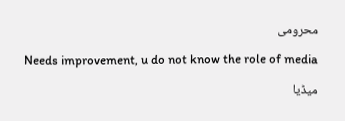محرومی

Needs improvement, u do not know the role of media

میڈیا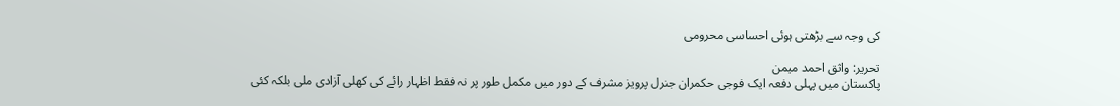کی وجہ سے بڑھتی ہوئی احساسی محرومی

تحریر: واثق احمد میمن
پاکستان میں پہلی دفعہ ایک فوجی حکمران جنرل پرویز مشرف کے دور میں مکمل طور پر نہ فقط اظہار رائے کی کھلی آزادی ملی بلکہ کئی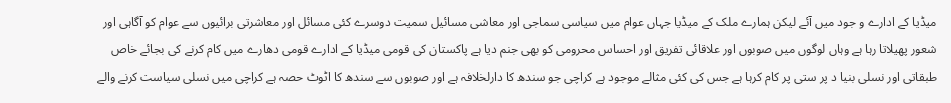میڈیا کے ادارے و جود میں آئے لیکن ہمارے ملک کے میڈیا جہاں عوام میں سیاسی سماجی اور معاشی مسائیل سمیت دوسرے کئی مسائل اور معاشرتی برائیوں سے عوام کو آگاہی اور شعور پھیلاتا رہا ہے وہاں لوگوں میں صوبوں اور علاقائی تفریق اور احساس محرومی کو بھی جنم دیا ہے پاکستان کی قومی میڈیا کے ادارے قومی دھارے میں کام کرنے کی بجائے خاص طبقاتی اور نسلی بنیا د پر ستی پر کام کرہا ہے جس کی کئی مثالے موجود ہے کراچی جو سندھ کا دارلخلافہ ہے اور صوبوں سے سندھ کا اٹوٹ حصہ ہے کراچی میں نسلی سیاست کرنے والے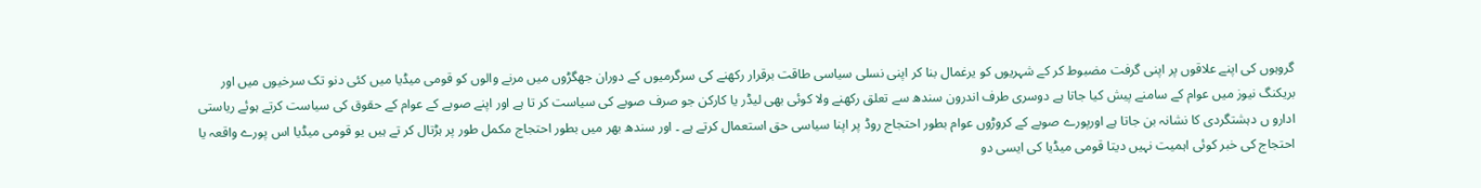گروہوں کی اپنے علاقوں پر اپنی گرفت مضبوط کر کے شہریوں کو یرغمال بنا کر اپنی نسلی سیاسی طاقت برقرار رکھنے کی سرگرمیوں کے دوران جھگڑوں میں مرنے والوں کو قومی میڈیا میں کئی دنو تک سرخیوں میں اور بریکنگ نیوز میں عوام کے سامنے پیش کیا جاتا ہے دوسری طرف اندرون سندھ سے تعلق رکھنے ولا کوئی بھی لیڈر یا کارکن جو صرف صوبے کی سیاست کر تا ہے اور اپنے صوبے کے عوام کے حقوق کی سیاست کرتے ہوئے ریاستی ادارو ں دہشتگردی کا نشانہ بن جاتا ہے اورپورے صوبے کے کروڑوں عوام بطور احتجاج روڈ پر اپنا سیاسی حق استعمال کرتے ہے ۔ اور سندھ بھر میں بطور احتجاج مکمل طور پر ہڑتال کر تے ہیں یو قومی میڈیا اس پورے واقعہ یا احتجاج کی خبر کوئی اہمیت نہیں دیتا قومی میڈیا کی ایسی دو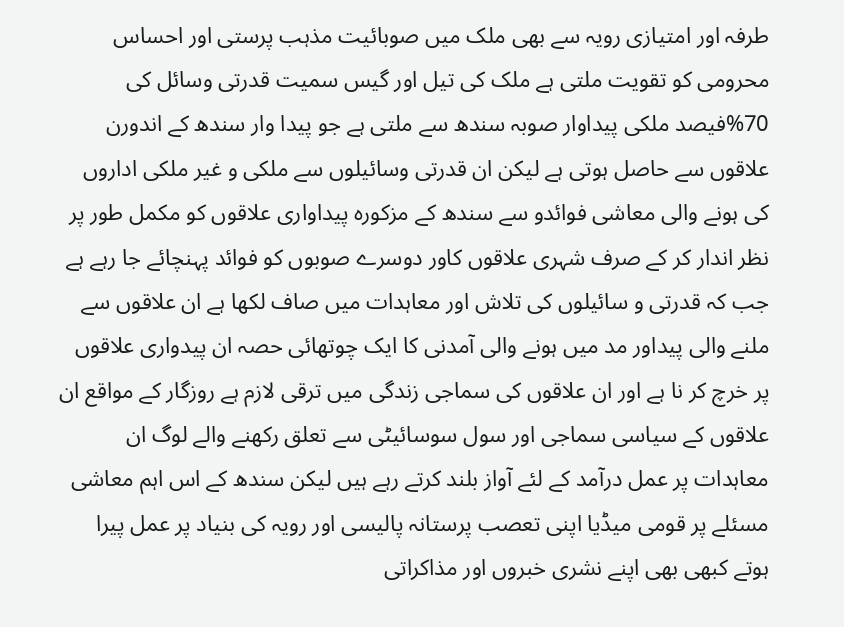طرفہ اور امتیازی رویہ سے بھی ملک میں صوبائیت مذہب پرستی اور احساس محرومی کو تقویت ملتی ہے ملک کی تیل اور گیس سمیت قدرتی وسائل کی 70%فیصد ملکی پیداوار صوبہ سندھ سے ملتی ہے جو پیدا وار سندھ کے اندورن علاقوں سے حاصل ہوتی ہے لیکن ان قدرتی وسائیلوں سے ملکی و غیر ملکی اداروں کی ہونے والی معاشی فوائدو سے سندھ کے مزکورہ پیداواری علاقوں کو مکمل طور پر نظر اندار کر کے صرف شہری علاقوں کاور دوسرے صوبوں کو فوائد پہنچائے جا رہے ہے جب کہ قدرتی و سائیلوں کی تلاش اور معاہدات میں صاف لکھا ہے ان علاقوں سے ملنے والی پیداور مد میں ہونے والی آمدنی کا ایک چوتھائی حصہ ان پیدواری علاقوں پر خرچ کر نا ہے اور ان علاقوں کی سماجی زندگی میں ترقی لازم ہے روزگار کے مواقع ان علاقوں کے سیاسی سماجی اور سول سوسائیٹی سے تعلق رکھنے والے لوگ ان معاہدات پر عمل درآمد کے لئے آواز بلند کرتے رہے ہیں لیکن سندھ کے اس اہم معاشی مسئلے پر قومی میڈیا اپنی تعصب پرستانہ پالیسی اور رویہ کی بنیاد پر عمل پیرا ہوتے کبھی بھی اپنے نشری خبروں اور مذاکراتی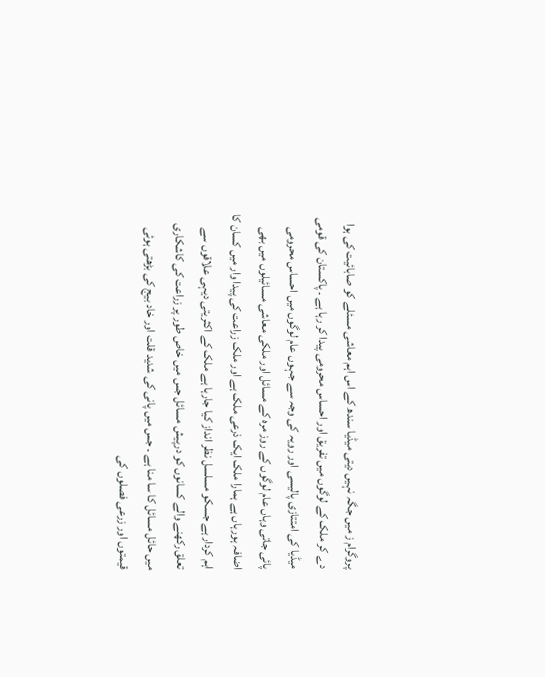پروگرام ز میں جگہ نہیں دیتی میڈیا سندھ کے اس اہم معاشی مسئلے کو صابائیت کی ہوا دے کر ملک کے لوگوں میں تفریق اور احساس محرومی پیدا کر رہا ہے ۔ پاکستان کی قومی میڈیا کی امتتازی پالیسی اور رویہ کی وجہ سے جہوں عام لوگوں میں احساس محرومی پائی جاتی وہاں عام لوگوں کے روز مرہ کے مسائل اور ملکی معاشی مسائیلوں میں بھی اضافہ ہورہاں ہے ہمارا ملک ایک ذرعی ملک ہے اور ملک زراعت کی پیدا وار میں کسان کا اہم کردار ہے جسکو مسلسل نظر انداز کیا جارہا ہے ملک کے اکثریتی دیہی علاقوں سے تعلق رکھنے والے کسانوں کو درپیش مسائل جس میں خاص طور پر زراعت کی کاشکاری میں حائل مسائل کا سا منا ہے ۔ جس میں پانی کی شدید قلت اور خاد بیج کی بڑھتی ہوئی قیمتوں اور زرعی فصلوں کی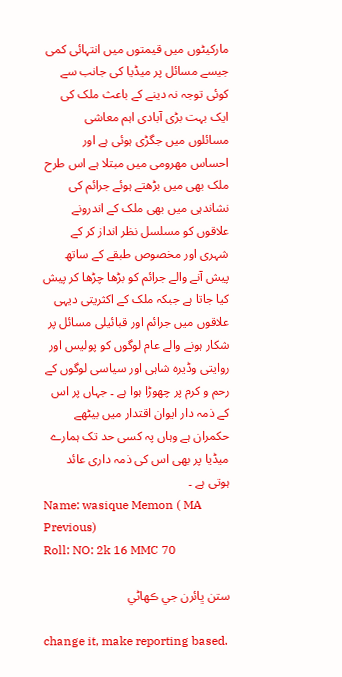مارکیٹوں میں قیمتوں میں انتہائی کمی جیسے مسائل پر میڈیا کی جانب سے کوئی توجہ نہ دینے کے باعث ملک کی ایک بہت بڑی آبادی اہم معاشی مسائلوں میں جگڑی ہوئی ہے اور احساس مھرومی میں مبتلا ہے اس طرح ملک بھی میں بڑھتے ہوئے جرائم کی نشاندہی میں بھی ملک کے اندرونے علاقوں کو مسلسل نظر انداز کر کے شہری اور مخصوص طبقے کے ساتھ پیش آنے والے جرائم کو بڑھا چڑھا کر پیش کیا جاتا ہے جبکہ ملک کے اکثریتی دیہی علاقوں میں جرائم اور قبائیلی مسائل پر شکار ہونے والے عام لوگوں کو پولیس اور روایتی وڈیرہ شاہی اور سیاسی لوگوں کے رحم و کرم پر چھوڑا ہوا ہے ۔ جہاں پر اس کے ذمہ دار ایوان اقتدار میں بیٹھے حکمران ہے وہاں پہ کسی حد تک ہمارے
میڈیا پر بھی اس کی ذمہ داری عائد ہوتی ہے ۔
Name: wasique Memon ( MA Previous)
Roll: NO: 2k 16 MMC 70

ستن ڀائرن جي ڪهاڻي

change it, make reporting based.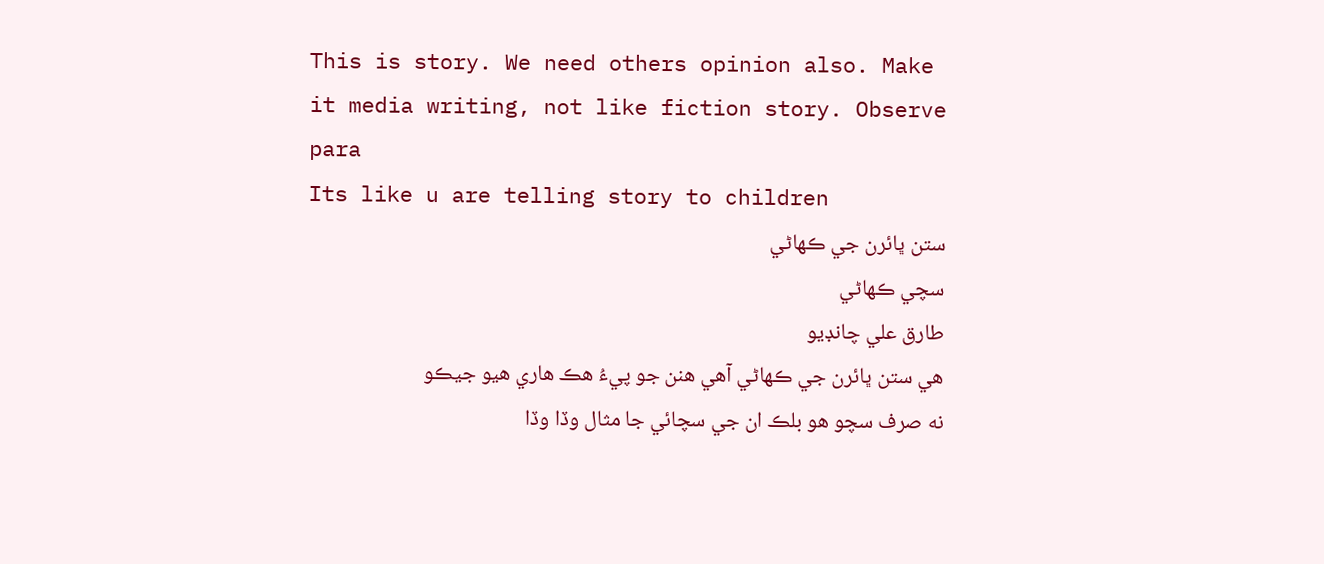This is story. We need others opinion also. Make it media writing, not like fiction story. Observe para
Its like u are telling story to children
ستن ڀائرن جي ڪهاڻي
سچي ڪهاڻي
طارق علي چانڊيو
هي ستن ڀائرن جي ڪهاڻي آهي هنن جو پيءُ هڪ هاري هيو جيڪو نه صرف سچو هو بلڪ ان جي سچائي جا مثال وڏا وڏا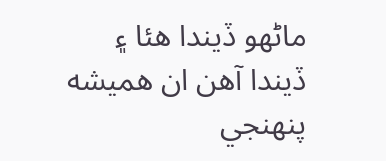ماڻهو ڏيندا هئا ۽ ڏيندا آهن ان هميشه پنهنجي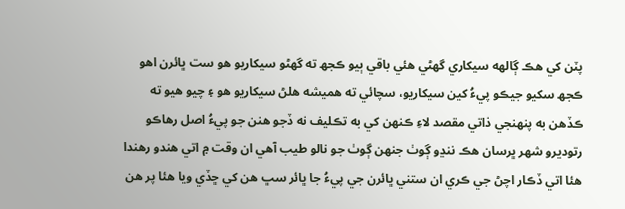پٽن کي هڪ ڳالهه سيکاري گھڻي هئي باقي ٻيو ڪجھ ته گھڻو سيکاريو هو ست ڀائرن اهو ڪجھ سکيو جيڪو پيءُ کين سيکاريو، سچائي ته هميشه هلڻ سيکاريو هو ۽ چيو هيو ته ڪڏهن به پنهنجي ذاتي مقصد لاءِ ڪنهن کي به تڪليف نه ڏجو هنن جو پيءُ اصل رهاڪو رتوديرو شهر ڀرسان هڪ ننڍو ڳوٺ جنهن ڳوٺ جو نالو طيب آهي ان وقت ۾ اتي هندو رهندا هئا اتي ڏڪار اچڻ جي ڪري ان ستني ڀائرن جي پيءُ جا ڀائر سڀ هن کي ڇڏي ويا هئا پر هن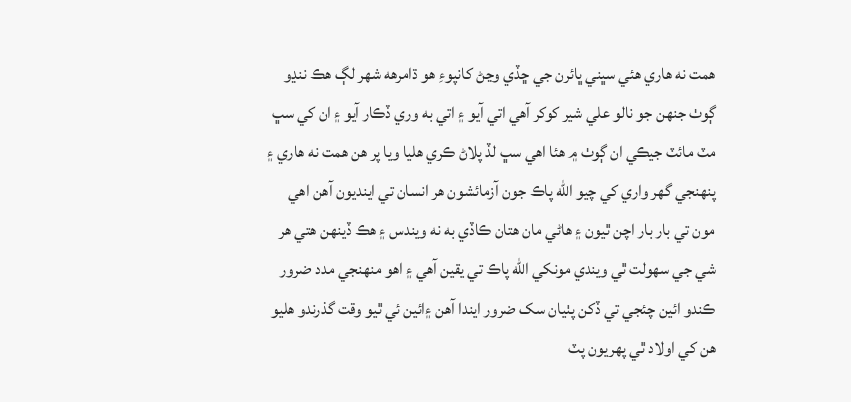همت نه هاري هئي سڀني ڀائرن جي ڇڏي وڃڻ کانپوءِ هو ڌامرهه شهر لڳ هڪ ننڍو ڳوٺ جنهن جو نالو علي شير کوکر آهي اتي آيو ۽ اتي به وري ڏڪار آيو ۽ ان کي سڀ مٽ مائٽ جيڪي ان ڳوٺ ۾ هئا اهي سڀ لڏ پلاڻ ڪري هليا ويا پر هن همت نه هاري ۽ پنهنجي گھر واري کي چيو الله پاڪ جون آزمائشون هر انسان تي اينديون آهن اهي مون تي بار بار اچن ٿيون ۽ هاڻي مان هتان ڪاڏي به نه ويندس ۽ هڪ ڏينهن هتي هر شي جي سهولت ٿي ويندي مونکي الله پاڪ تي يقين آهي ۽ اهو منهنجي مدد ضرور ڪندو ائين چئجي تي ڏکن پٺيان سک ضرور ايندا آهن ۽ائين ئي ٿيو وقت گذرندو هليو هن کي اولاد ٿي پهريون پٽ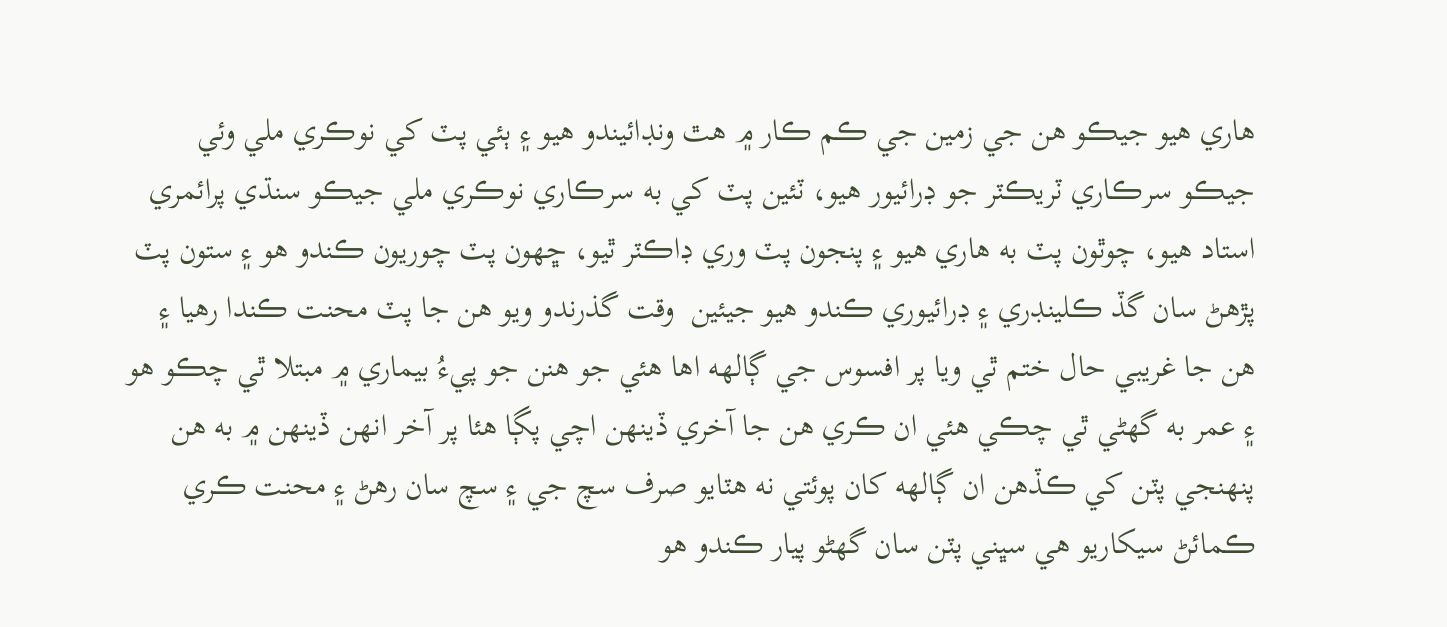هاري هيو جيڪو هن جي زمين جي ڪم ڪار ۾ هٿ ونڊائيندو هيو ۽ ٻئي پٽ کي نوڪري ملي وئي جيڪو سرڪاري ٽريڪٽر جو ڊرائيور هيو، ٽئين پٽ کي به سرڪاري نوڪري ملي جيڪو سنڌي پرائمري استاد هيو، چوٿون پٽ به هاري هيو ۽ پنجون پٽ وري ڊاڪٽر ٿيو، ڇهون پٽ چوريون ڪندو هو ۽ ستون پٽ پڙهڻ سان گڏ ڪلينڊري ۽ ڊرائيوري ڪندو هيو جيئين  وقت گذرندو ويو هن جا پٽ محنت ڪندا رهيا ۽ هن جا غريبي حال ختم ٿي ويا پر افسوس جي ڳالهه اها هئي جو هنن جو پيءُ بيماري ۾ مبتلا ٿي چڪو هو ۽ عمر به گھڻي ٿي چڪي هئي ان ڪري هن جا آخري ڏينهن اچي پڳا هئا پر آخر انهن ڏينهن ۾ به هن پنهنجي پٽن کي ڪڏهن ان ڳالهه کان پوئتي نه هٽايو صرف سچ جي ۽ سچ سان رهڻ ۽ محنت ڪري ڪمائڻ سيکاريو هي سڀني پٽن سان گھڻو پيار ڪندو هو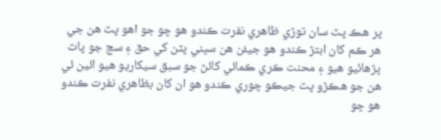پر هڪ پٽ سان توڙي ظاهري نفرت ڪندو هو ڇو جو اهو پٽ هن جي هر ڪم کان ابتڙ ڪندو هو جيئن هن سڀني پٽن کي حق ۽ سچ جو پاٽ پڙهائيو هيو ۽ محنت ڪري ڪمائي کائڻ جو سبق سيکاريو هيو ائين ئي هن جو هڪڙو پٽ جيڪو چوري ڪندو هو ان کان بظاهري نفرت ڪندو هو ڇو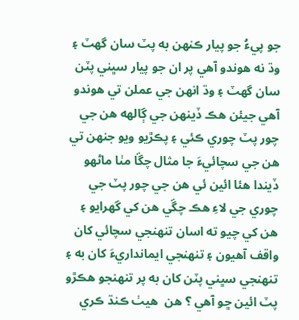جو پيءُ جو پيار ڪنهن به پٽ سان گھٽ ۽ وڌ نه هوندو آهي پر ان جو پيار سڀني پٽن سان گهٽ ۽ وڌ انهن جي عملن تي هوندو آهي جيئن هڪ ڏينهن جي ڳالهه هن جي چور پٽ چوري ڪئي ۽ پڪڙيو ويو جنهن تي هن جي سچائيءَ جا مثال چڱا مٺا ماڻهو ڏيندا هئا ائين ئي هن جي چور پٽ جي چوري جي لاءِ هڪ چڱي هن کي گھرايو ۽ هن کي چيو ته اسان تنهنجي سچائي کان واقف آهيون ۽ تنهنجي ايمانداريءَ کان به ۽ تنهنجي سڀني پٽن کان به پر تنهنجو هڪڙو پٽ ائين ڇو آهي ؟ هن  هيٺ ڪنڌ ڪري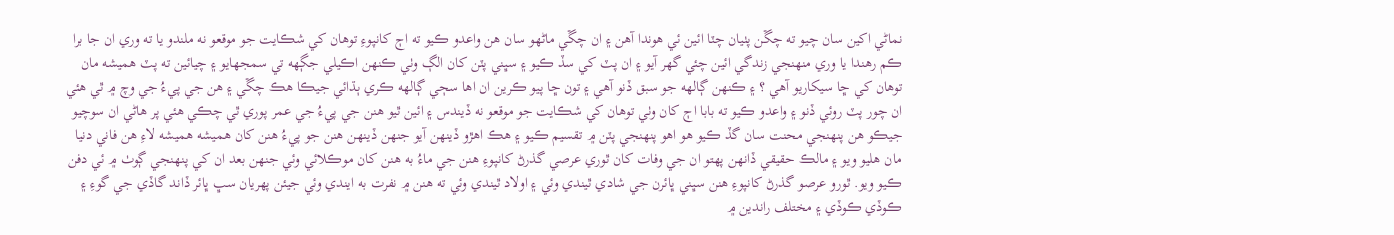نماڻي اکين سان چيو ته چڱن پٺيان چٽا ائين ئي هوندا آهن ۽ ان چڱي ماڻهو سان هن واعدو ڪيو ته اڄ کانپوءِ توهان کي شڪايت جو موقعو نه ملندو يا ته وري ان جا برا ڪم رهندا يا وري منهنجي زندگي ائين چئي گھر آيو ۽ ان پٽ کي سڏ ڪيو ۽ سڀني پٽن کان الڳ وٺي ڪنهن اڪيلي جڳهه تي سمجهايو ۽ چيائين ته پٽ هميشه مان توهان کي ڇا سيکاريو آهي ؟ ۽ ڪنهن ڳالهه جو سبق ڏنو آهي ۽ تون ڇا پيو ڪرين ان اها سڄي ڳالهه ڪري ٻڌائي جيڪا هڪ چڱي ۽ هن جي پيءُ جي وچ ۾ ٿي هئي ان چور پٽ روئي ڏنو ۽ واعدو ڪيو ته بابا اڄ کان وٺي توهان کي شڪايت جو موقعو نه ڏيندس ۽ ائين ٿيو هنن جي پيءُ جي عمر پوري ٿي چڪي هئي پر هاڻي ان سوچيو جيڪو هن پنهنجي محنت سان گڏ ڪيو هو اهو پنهنجي پٽن ۾ تقسيم ڪيو ۽ هڪ اهڙو ڏينهن آيو جنهن ڏينهن هنن جو پيءُ هنن کان هميشه هميشه لاءِ هن فاني دنيا مان هليو ويو ۽ مالڪ حقيقي ڏانهن پهتو ان جي وفات کان ٿوري عرصي گذرڻ کانپوءِ هنن جي ماءُ به هنن کان موڪلائي وئي جنهن بعد ان کي پنهنجي ڳوٺ ۾ ئي دفن ڪيو ويو. ٿورو عرصو گذرڻ کانپوءِ هنن سڀني ڀائرن جي شادي ٿيندي وئي ۽ اولاد ٿيندي وئي ته هنن ۾ نفرت به ايندي وئي جيئن پهريان سڀ ڀائر ڏاند گاڏي جي گوءِ ۽ ڪوڏي ڪوڏي ۽ مختلف راندين ۾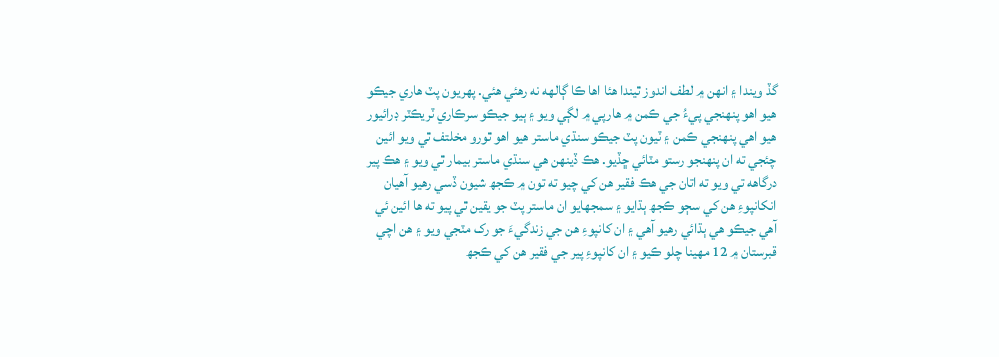گڏ ويندا ۽ انهن ۾ لطف اندوز ٿيندا هئا اها ڪا ڳالهه نه رهئي هئي. پهريون پٽ هاري جيڪو هيو اهو پنهنجي پيءُ جي ڪمن ۾ هارپي ۾ لڳي ويو ۽ ٻيو جيڪو سرڪاري ٽريڪٽر ڊرائيور هيو اهي پنهنجي ڪمن ۽ ٽيون پٽ جيڪو سنڌي ماستر هيو اهو ٿورو مخلتف ٿي ويو ائين چئجي ته ان پنهنجو رستو مٽائي ڇڏيو. هڪ ڏينهن هي سنڌي ماستر بيمار ٿي ويو ۽ هڪ پير درگاهه تي ويو ته اتان جي هڪ فقير هن کي چيو ته تون ۾ ڪجھ شيون ڏسي رهيو آهيان انکانپوءِ هن کي سڄو ڪجھ ٻڌايو ۽ سمجهايو ان ماستر پٽ جو يقين ٿي پيو ته ها ائين ئي آهي جيڪو هي ٻڌائي رهيو آهي ۽ ان کانپوءِ هن جي زندگيءَ جو رک مٽجي ويو ۽ هن اچي قبرستان ۾ 12 مهينا چلو ڪيو ۽ ان کانپوءِ پير جي فقير هن کي ڪجھ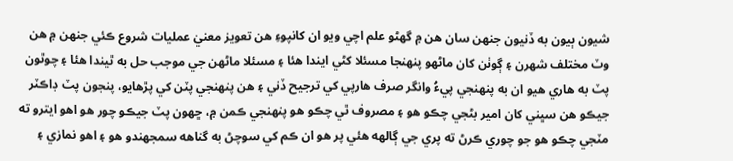شيون ٻيون به ڏنيون جنهن سان هن ۾ گھڻو علم اچي ويو ان کانپوءِ هن تعويز معنيٰ عمليات شروع ڪئي جنهن ۾ هن وٽ مختلف شهرن ۽ ڳوٺن کان ماڻهو پنهنجا مسئلا کڻي ايندا هئا ۽ مسئلا ماڻهن جي موجب حل به ٿيندا هئا ۽ چوٿون پٽ به هاري هيو ان به پنهنجي پيءُ وانگر صرف هارپي کي ترجيح ڏني ۽ هن پنهنجي پٽن کي پڙهايو، پنجون پٽ ڊاڪٽر جيڪو هن سڀني کان امير بڻجي چڪو هو ۽ مصروف ٿي چڪو هو پنهنجي ڪمن ۾، ڇهون پٽ جيڪو چور هو اهو ايترو ته مٽجي چڪو هو جو چوري ڪرڻ ته پري جي ڳالهه هئي پر هو ان ڪم کي سوچڻ به گناهه سمجهندو هو ۽ اهو نمازي ۽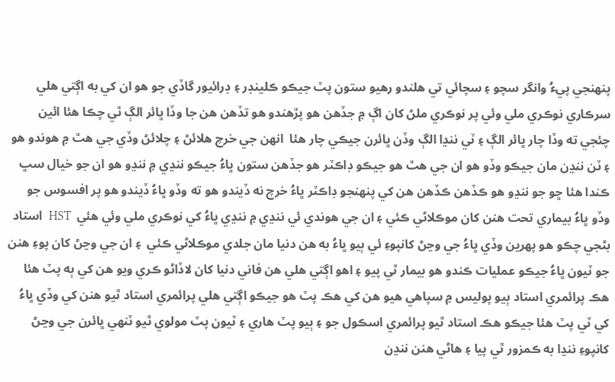پنهنجي پيءُ وانگر سچو ۽ سچائي تي هلندو رهيو ستون پٽ جيڪو ڪلينڊر ۽ ڊرائيور گاڏي جو هو ان کي به اڳتي هلي سرڪاري نوڪري ملي وئي پر نوڪري ملڻ کان اڳ ۾ جڏهن هو پڙهندو هو تڏهن هن جا وڏا ڀائر الڳ ٿي چڪا هئا ائين چئجي ته وڏا چار ڀائر الڳ ۽ ٽي ننڍا الڳ وڏن ڀائرن جيڪي چار هئا  انهن جي خرچ هلائڻ ۽ چلائڻ وڏي جي هٿ ۾ هوندو هو ۽ ٽن ننڍن مان جيڪو وڏو هو ان جي هٿ هو جيڪو ڊاڪٽر هو جڏهن ستون ڀاءُ جيڪو ننڍي ۾ ننڍو هو ان جو خيال سڀ ڪندا هئا ڇو جو ننڍو هو ڪڏهن ڪڏهن هن کي پنهنجو ڊاڪٽر ڀاءُ خرچ نه ڏيندو هو ته وڏو ڀاءُ ڏيندو هو پر افسوس جو وڏو ڀاءُ بيماري تحت هنن کان موڪلاڻي ڪئي ۽ ان جي هوندي ئي ننڍي ۾ ننڍي ڀاءُ کي نوڪري ملي وئي هئي  HST  استاد بڻجي چڪو هو پهرين وڏي ڀاءُ جي وڃڻ کانپوءِ ئي ٻيو ڀاءُ به هن دنيا مان جلدي موڪلاڻي ڪئي  ۽ ان جي وڃڻ کان پوءِ هنن جو ٽيون ڀاءُ جيڪو عمليات ڪندو هو بيمار ٿي پيو ۽ اهو اڳتي هلي هن فاني دنيا کان لاڏاڻو ڪري ويو هن کي ٻه پٽ هئا هڪ پرائمري استاد ٻيو پوليس ۾ سپاهي هيو هن کي هڪ پٽ هو جيڪو اڳتي هلي پرائمري استاد ٿيو هنن کي وڏي ڀاءُ کي ٽي پٽ هئا جيڪو هڪ استاد ٿيو پرائمري اسڪول جو ۽ ٻيو پٽ هاري ۽ ٽيون پٽ مولوي ٿيو ٽنهي ڀائرن جي وڃڻ کانپوءِ ننڍا به ڪمزور ٿي پيا ۽ هاڻي هنن ننڍن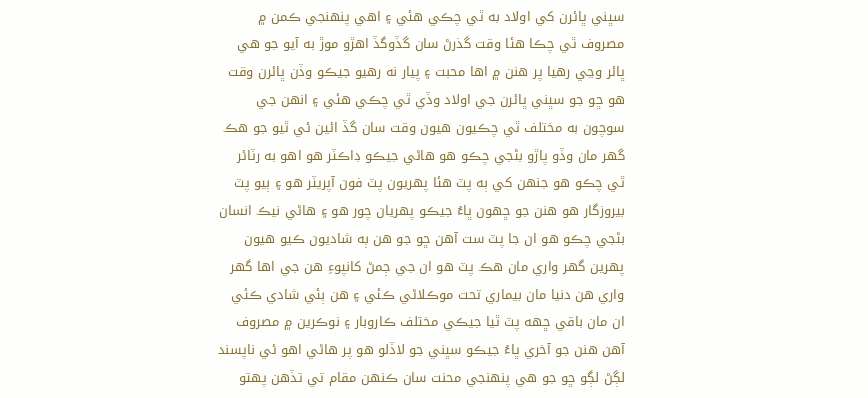سڀني ڀائرن کي اولاد به ٿي چڪي هئي ۽ اهي پنهنجي ڪمن ۾ مصروف ٿي چڪا هئا وقت گذرڻ سان گڏوگڏ اهڙو موڙ به آيو جو هي ڀائر وڃي رهيا پر هنن ۾ اها محبت ۽ پيار نه رهيو جيڪو وڏن ڀائرن وقت هو ڇو جو سڀني ڀائرن جي اولاد وڏي ٿي چڪي هئي ۽ انهن جي سوچون به مختلف ٿي چڪيون هيون وقت سان گڏ ائين ئي ٿيو جو هڪ گھر مان وڏو پاڙو بڻجي چڪو هو هاڻي جيڪو ڊاڪٽر هو اهو به رٽائر ٿي چڪو هو جنهن کي ٻه پٽ هئا پهريون پٽ فون آپريٽر هو ۽ ٻيو پٽ بيروزگار هو هنن جو ڇهون ڀاءُ جيڪو پهريان چور هو ۽ هاڻي نيڪ انسان بڻجي چڪو هو ان جا پٽ ست آهن ڇو جو هن ٻه شاديون ڪيو هيون پهرين گھر واري مان هڪ پٽ هو ان جي ڄمڻ کانپوءِ هن جي اها گهر واري هن دنيا مان بيماري تحت موڪلاڻي ڪئي ۽ هن ٻئي شادي ڪئي ان مان باقي ڇهه پٽ ٿيا جيڪي مختلف ڪاروبار ۽ نوڪرين ۾ مصروف آهن هنن جو آخري ڀاءُ جيڪو سڀني جو لاڏلو هو پر هاڻي اهو ئي ناپسند لڳڻ لڳو ڇو جو هي پنهنجي محنت سان ڪنهن مقام تي تڏهن پهتو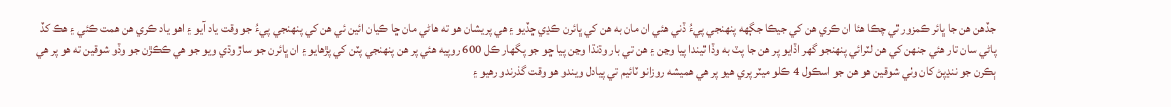جڏهن هن جا ڀائر ڪمزور ٿي چڪا هئا ان ڪري هن کي جيڪا جڳهه پنهنجي پيءُ ڏني هئي ان مان به هن کي ڀائرن ڪڍي ڇڏيو ۽ هي پريشان هو ته هاڻي مان ڇا ڪيان ائين ئي هن کي پنهنجي پيءُ جو وقت ياد آيو ۽ اهو ياد ڪري هن همت ڪئي ۽ هڪ کڏ پاڻي سان تار هئي جنهن کي هن لٽرائي پنهنجو گھر اڏايو پر هن جا پٽ به وڏا ٿيندا پيا وڃن ۽ هن تي بار وڌنڌا وڃن پيا ڇو جو پگھار ڪل 600 روپيه هئي پر هن پنهنجي پٽن کي پڙهايو ۽ ان ڀائرن جو ساڙ وڌي ويو جو هي ڪڪڙن جو وڏو شوقين ته هو پر هي ٻڪرن جو ننڍپڻ کان وٺي شوقين هو هن جو اسڪول 4 ڪلو ميٽر پري هيو پر هي هميشه روزانو ٽائيم تي پيادل ويندو هو وقت گذرندو رهيو ۽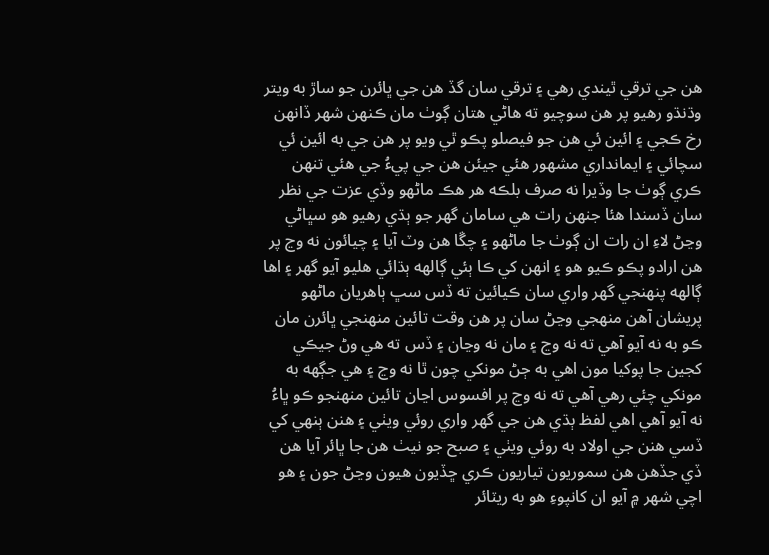هن جي ترقي ٿيندي رهي ۽ ترقي سان گڏ هن جي ڀائرن جو ساڙ به ويتر وڌنڌو رهيو پر هن سوچيو ته هاڻي هتان ڳوٺ مان ڪنهن شهر ڏانهن رخ ڪجي ۽ ائين ئي هن جو فيصلو پڪو ٿي ويو پر هن جي به ائين ئي سچائي ۽ ايمانداري مشهور هئي جيئن هن جي پيءُ جي هئي تنهن ڪري ڳوٺ جا وڏيرا نه صرف بلڪه هر هڪ ماڻهو وڏي عزت جي نظر سان ڏسندا هئا جنهن رات هي سامان گھر جو ٻڌي رهيو هو سڀاڻي وڃڻ لاءِ ان رات ان ڳوٺ جا ماڻهو ۽ چڱا هن وٽ آيا ۽ چيائون نه وڃ پر هن ارادو پڪو ڪيو هو ۽ انهن کي ڪا ٻئي ڳالهه ٻڌائي هليو آيو گھر ۽ اها ڳالهه پنهنجي گھر واري سان ڪيائين ته ڏس سڀ ٻاهريان ماڻهو پريشان آهن منهجي وڃڻ سان پر هن وقت تائين منهنجي ڀائرن مان ڪو به نه آيو آهي ته نه وڃ ۽ مان نه وڃان ۽ ڏس ته هي وڻ جيڪي کجين جا پوکيا مون اهي به ڄڻ مونکي چون ٿا نه وڃ ۽ هي جڳهه به مونکي چئي رهي آهي ته نه وڃ پر افسوس اڃان تائين منهنجو ڪو ڀاءُ نه آيو آهي اهي لفظ ٻڌي هن جي گھر واري روئي ويٺي ۽ هنن ٻنهي کي ڏسي هنن جي اولاد به روئي ويٺي ۽ صبح جو نيٺ هن جا ڀائر آيا هن ڏي جڏهن هن سموريون تياريون ڪري ڇڏيون هيون وڃڻ جون ۽ هو اچي شهر ۾ آيو ان کانپوءِ هو به ريٽائر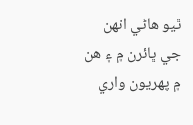ٿيو هاڻي انهن جي ڀائرن ۾ ۽ هن ۾ پهريون واري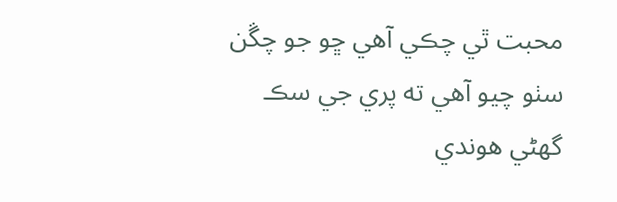محبت ٿي چڪي آهي ڇو جو چڱن سٺو چيو آهي ته پري جي سڪ گھڻي هوندي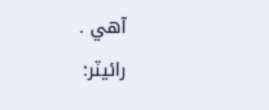آهي .
رائيٽر: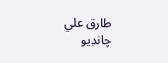طارق علي چانڊيو